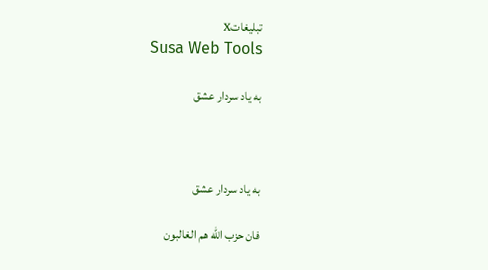تبليغاتX
Susa Web Tools

به یاد سردار عشق



به یاد سردار عشق

فان حزب الله هم الغالبون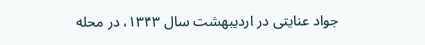جواد عنایتی در اردیبهشت سال ۱۳۴۳، در محله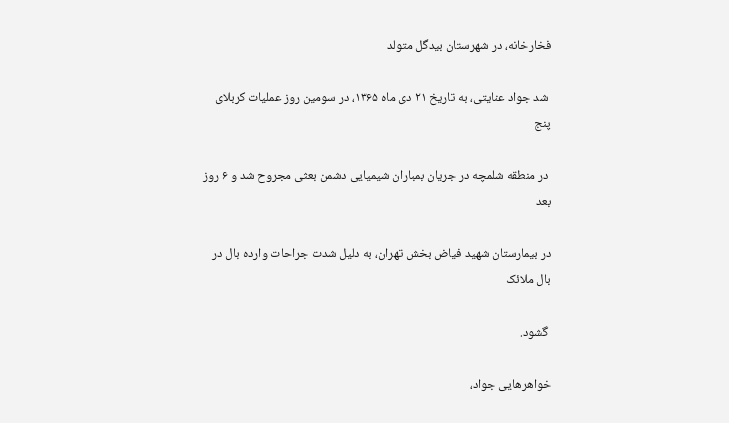فخارخانه، در شهرستان بیدگل متولد

 شد جواد عنایتی، به تاریخ ۲۱ دی ماه ۱۳۶۵، در سومین روز عملیات کربلای پنج

 در منطقه شلمچه در جریان بمباران شیمیایی دشمن بعثی مجروح شد و ۶ روز بعد

در بیمارستان شهید فیاض بخش تهران، به دلیل شدت جراحات وارده بال در بال ملائک

 گشود.

خواهرهایی جواد،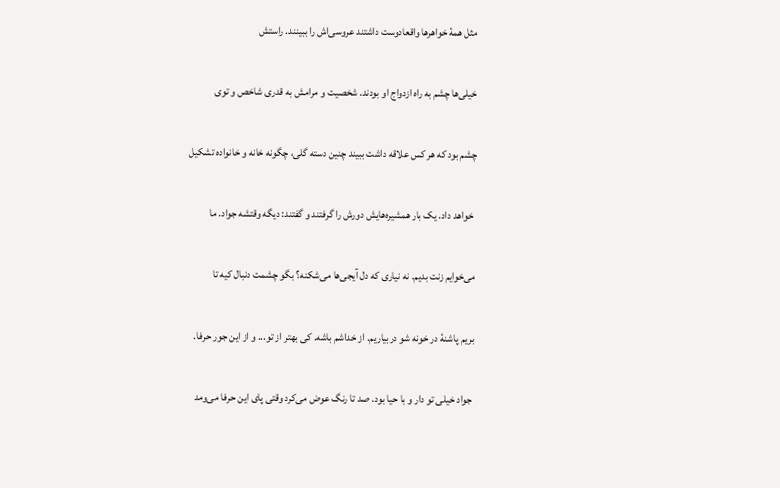مثل همهٔ خواهر‌ها واقعادوست داشتند عروسی‌اش را ببینند. راستش

خیلی‌ها چشم به راه ازدواج او بودند. شخصیت و مرامش به قدری شاخص و توی

چشم بود که هر کس علاقه داشت ببیند چنین دسته گلی، چگونه خانه و خانواده تشکیل

 خواهد داد. یک بار همشیره‌هایش دورش را گرفتند و گفتند: دیگه وقتشه جواد. ما

می‌خوایم زنت بدیم. نه نیاری که دل آیجی‌ها می‌شکنه؟ بگو چشمت دنبال کیه تا

بریم پاشنهٔ در خونه شو دربیاریم. از خداشم باشه. کی بهتر از تو... و از این جور حرفا.

 جواد خیلی تو دار و با حیا بود. صد تا رنگ عوض می‌کرد وقتی پای این حرفا می‌ومد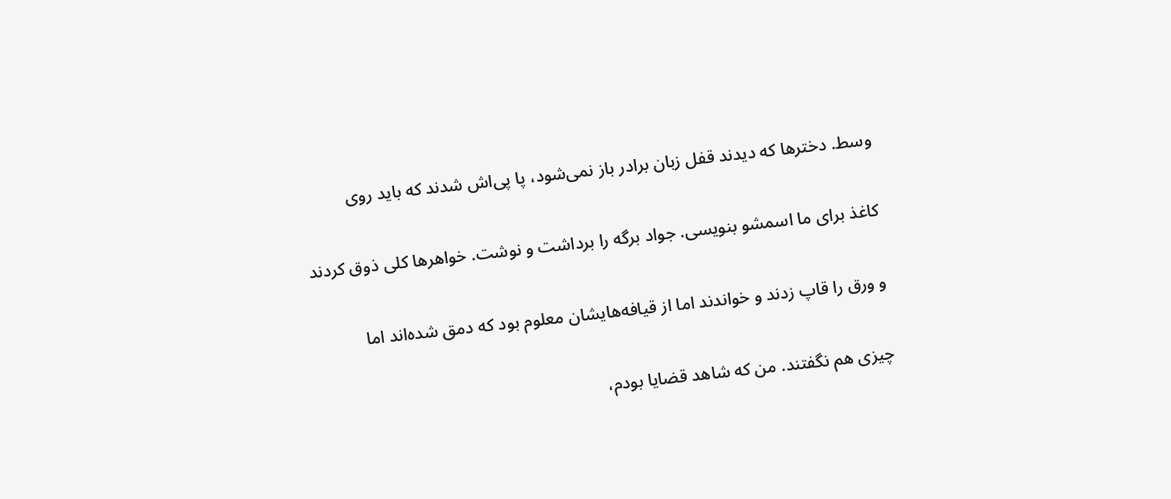وسط. دختر‌ها که دیدند قفل زبان برادر باز نمی‌شود، پا پی‌اش شدند که باید روی

کاغذ برای ما اسمشو بنویسی. جواد برگه را برداشت و نوشت. خواهر‌ها کلی ذوق کردند

و ورق را قاپ زدند و خواندند اما از قیافه‌هایشان معلوم بود که دمق شده‌اند اما

چیزی هم نگفتند. من که شاهد قضایا بودم،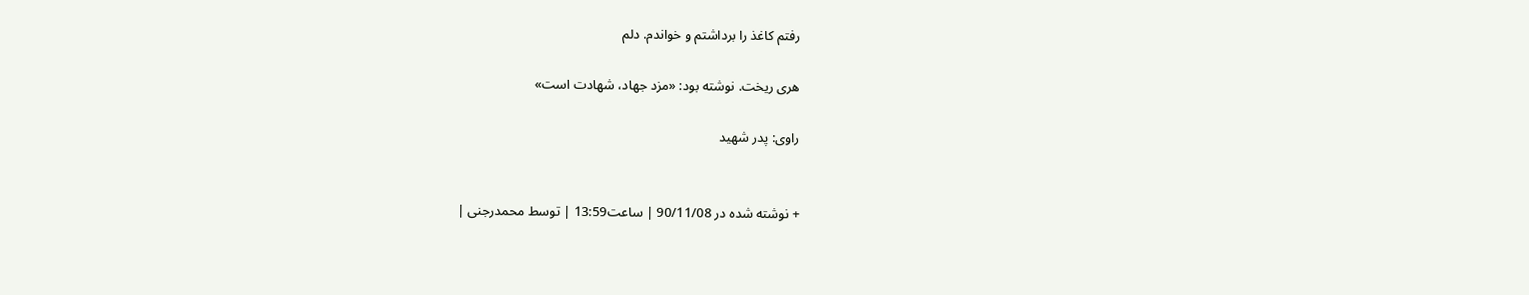رفتم کاغذ را برداشتم و خواندم. دلم

هری ریخت. نوشته بود: «مزد جهاد، شهادت است»

راوی: پدر شهید


+ نوشته شده در 90/11/08 | ساعت13:59 | توسط محمدرجنی |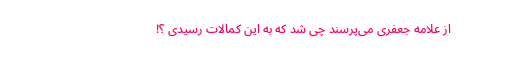از علامه جعفری می‌پرسند چی شد که به این کمالات رسیدی ؟!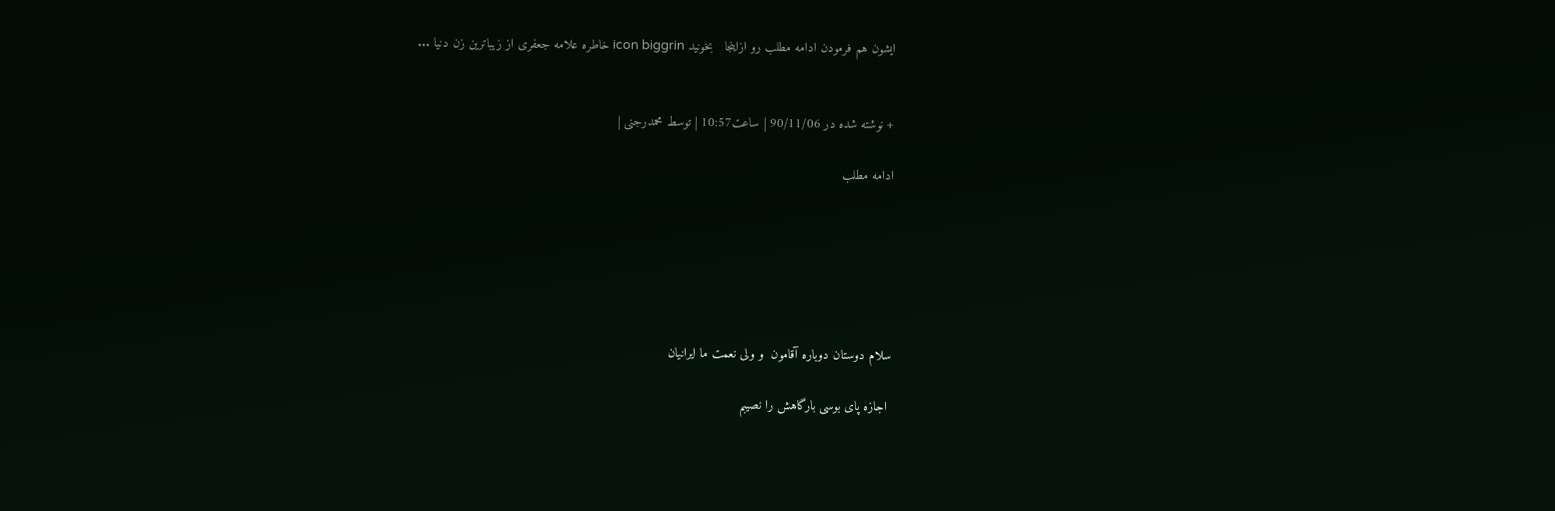ایشون هم فرمودن ادامه مطلب رو ازاینجا   بخونید icon biggrin خاطره علامه جعفری از زیباترین زن دنیا ...


+ نوشته شده در 90/11/06 | ساعت10:57 | توسط محمدرجنی |

ادامه مطلب






سلام دوستان دوباره آقامون  و ولی نعمت ما ایرانیان

 اجازه پای بوسی بارگاهش را نصیبم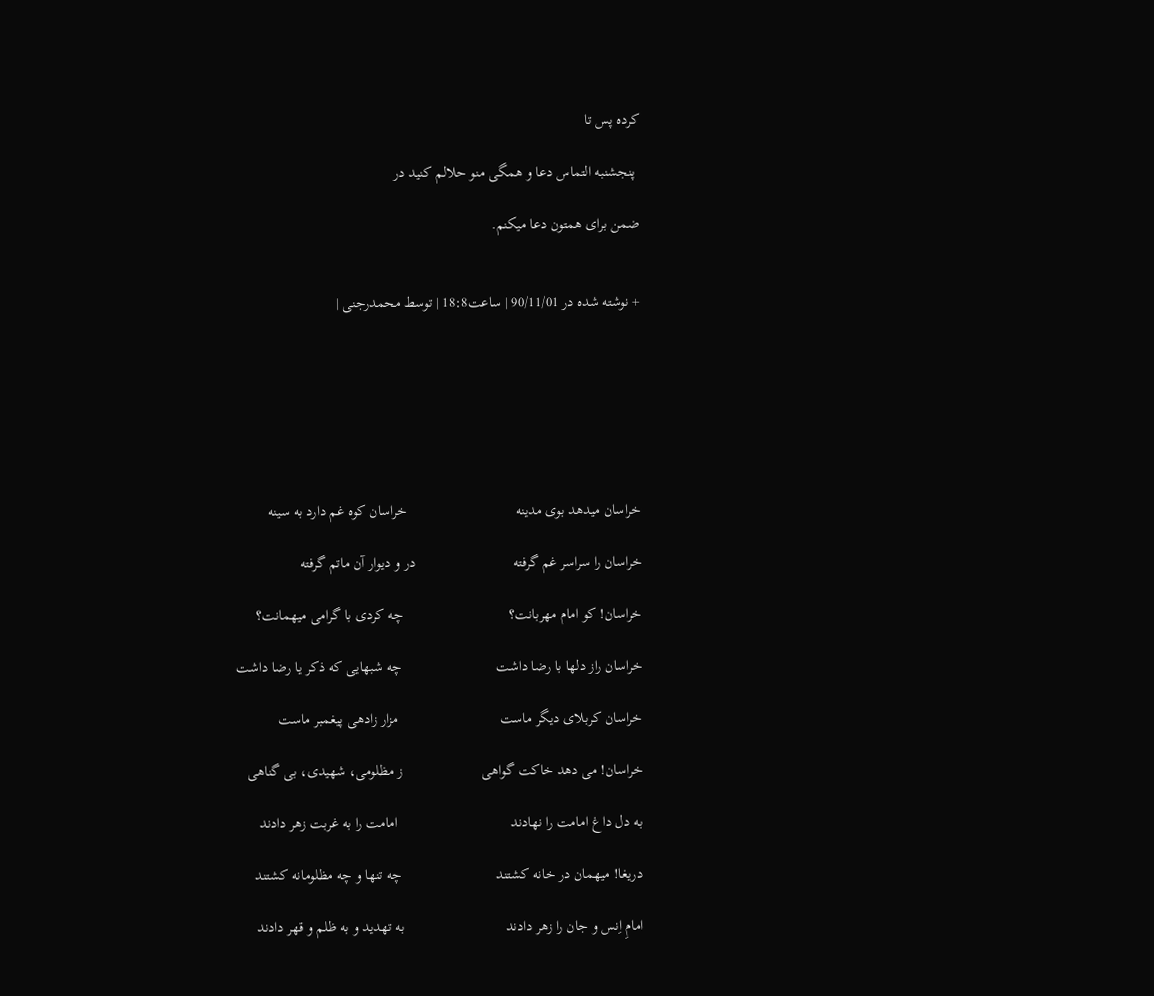کرده پس تا

 پنجشنبه التماس دعا و همگی منو حلالم کنید در

ضمن برای همتون دعا میکنم.


+ نوشته شده در 90/11/01 | ساعت18:8 | توسط محمدرجنی |







خراسان میدهد بوی مدینه                             خراسان کوه غم دارد به سینه

خراسان را سراسر غم گرفته                          در و دیوار آن ماتم گرفته

خراسان! کو امام مهربانت؟                            چه کردی با گرامی میهمانت؟

خراسان راز دلها با رضا داشت                         چه شبهایی که ذکر یا رضا داشت

خراسان کربلای دیگر ماست                           مزار زادهی پیغمبر ماست

خراسان! می دهد خاکت گواهی                     ز مظلومی، شهیدی، بی گناهی

به دل داغ امامت را نهادند                              امامت را به غربت زهر دادند

دریغا! میهمان در خانه کشتند                         چه تنها و چه مظلومانه کشتند

امامِ اِنس و جان را زهر دادند                           به تهدید و به ظلم و قهر دادند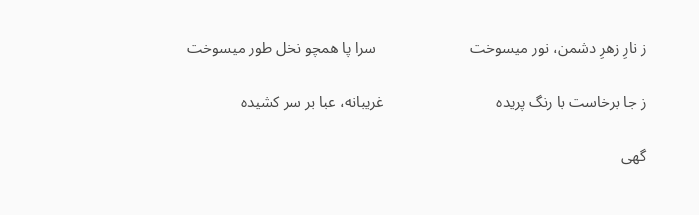ز نارِ زهرِ دشمن، نور میسوخت                        سرا پا همچو نخل طور میسوخت

ز جا برخاست با رنگ پریده                             غریبانه، عبا بر سر کشیده

گهی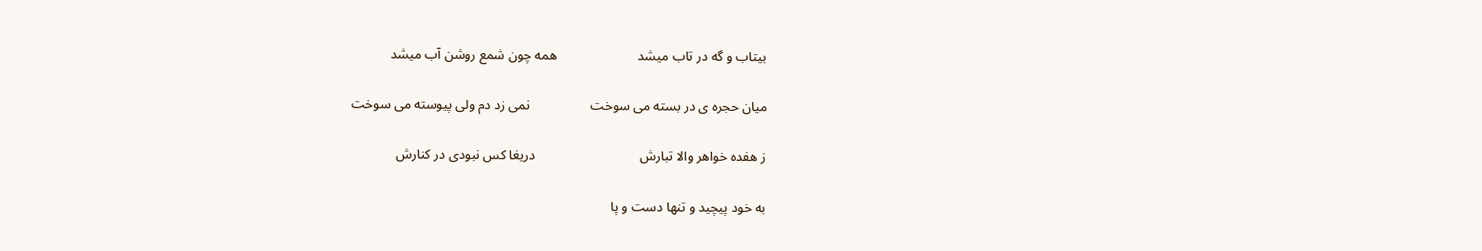بیتاب و گه در تاب میشد                        همه چون شمع روشن آب میشد

میان حجره ی در بسته می سوخت                  نمی زد دم ولی پیوسته می سوخت

ز هفده خواهر والا تبارش                               دریغا کس نبودی در کنارش

به خود پیچید و تنها دست و پا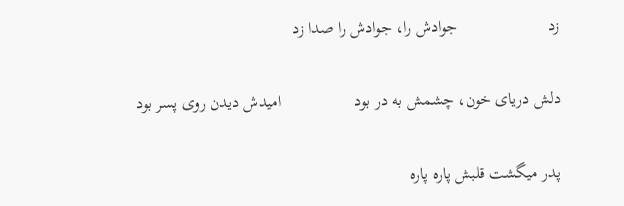زد                     جوادش را، جوادش را صدا زد

دلش دریای خون، چشمش به در بود                 امیدش دیدن روی پسر بود

پدر میگشت قلبش پاره پاره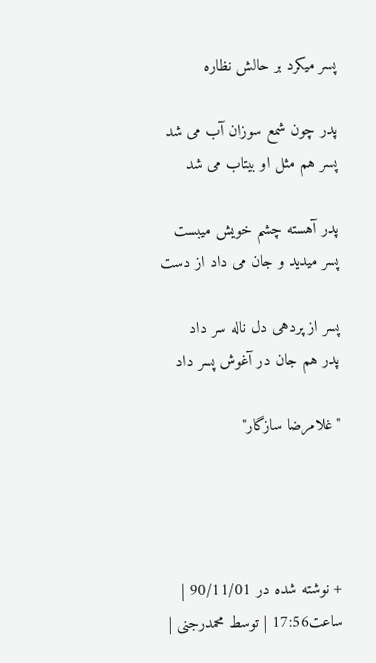پسر میکرد بر حالش نظاره

پدر چون شمع سوزان آب می شد                    پسر هم مثل او بیتاب می شد

پدر آهسته چشم خویش میبست                    پسر میدید و جان می داد از دست

پسر از پردهی دل ناله سر داد                        پدر هم جان در آغوش پسر داد

"غلامرضا سازگار"




+ نوشته شده در 90/11/01 | ساعت17:56 | توسط محمدرجنی |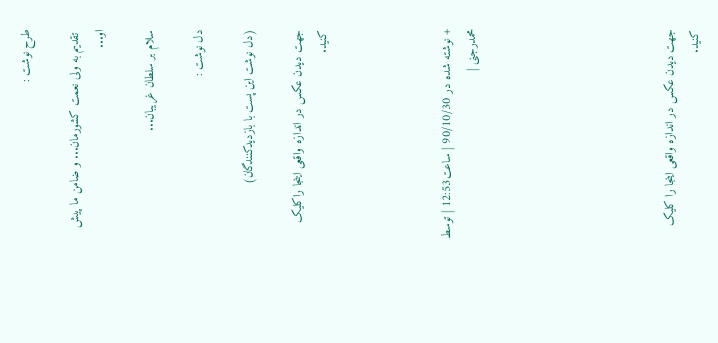طرح نوشت :

 تقدیم به ولی نعمت کشورمان... و ضامن ما پیش او...

سلام بر سلطان غریبان...

دل نوشت :

(دل نوشت این پست با بازدیدکنندگان)

جهت دیدن عکس در اندازه واقعی اینجا راکلیک کنید.




+ نوشته شده در 90/10/30 | ساعت12:53 | توسط محمدرجنی |







جهت دیدن عکس در اندازه واقعی اینجا را کلیک کنید.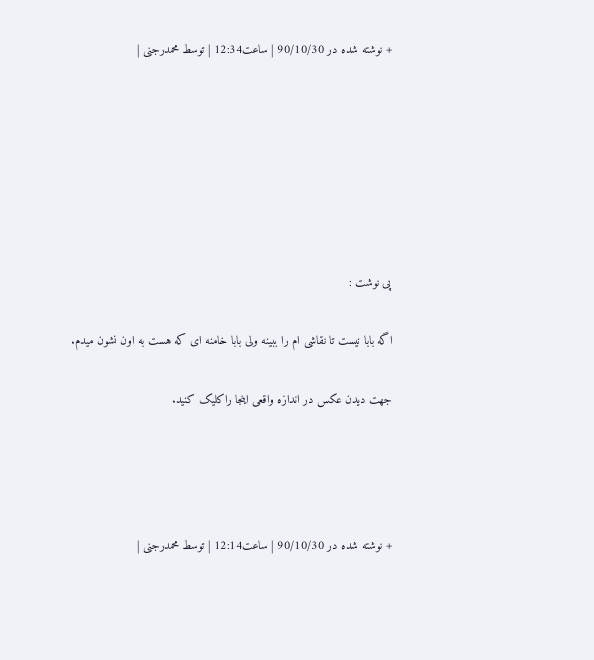+ نوشته شده در 90/10/30 | ساعت12:34 | توسط محمدرجنی |







پی نوشت :

اگه بابا نیست تا نقاشی ام را ببینه ولی بابا خامنه ای که هست به اون نشون میدم.

جهت دیدن عکس در اندازه واقعی اینجا راکلیک کنید.




+ نوشته شده در 90/10/30 | ساعت12:14 | توسط محمدرجنی |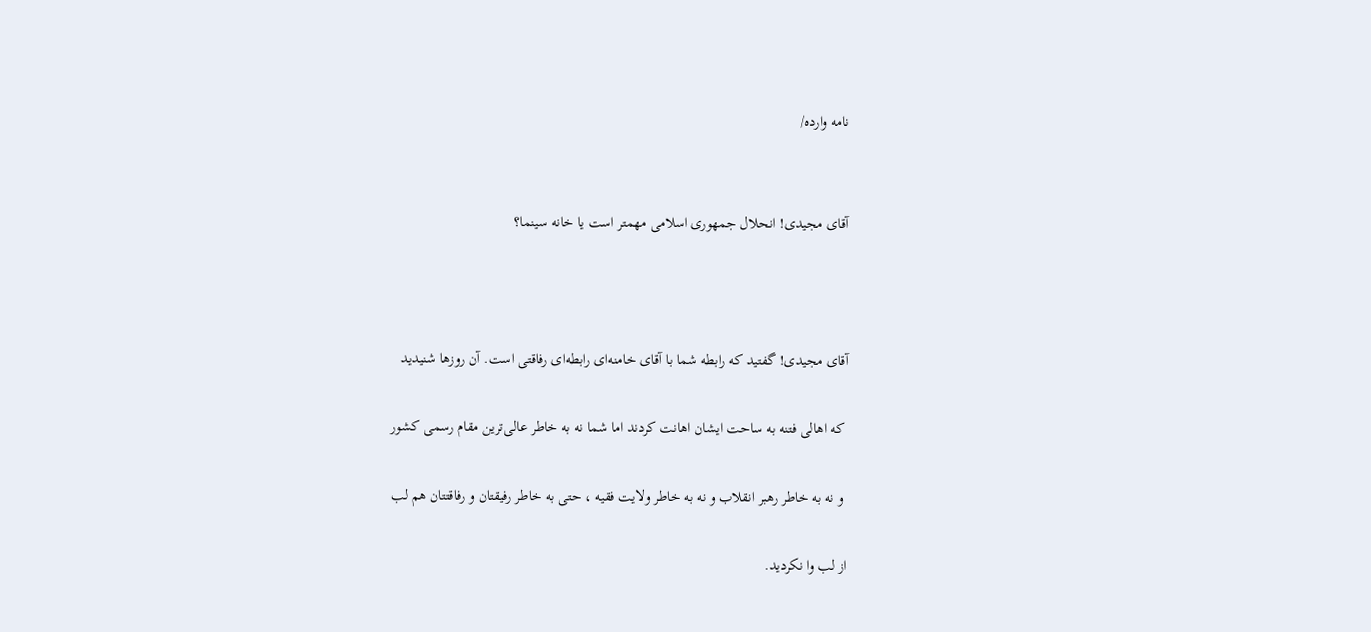نامه وارده/


آقای مجیدی! انحلال جمهوری اسلامی مهمتر است یا خانه سینما؟



آقای مجیدی! گفتید که رابطه شما با آقای خامنه‌ای رابطه‌ای رفاقتی است. آن روزها شنیدید

 که اهالی فتنه به ساحت ایشان اهانت کردند اما شما نه به خاطر عالی‌ترین مقام رسمی کشور

 و نه به خاطر رهبر انقلاب و نه به خاطر ولایت فقیه ، حتی به خاطر رفیقتان و رفاقتتان هم لب

از لب وا نکردید.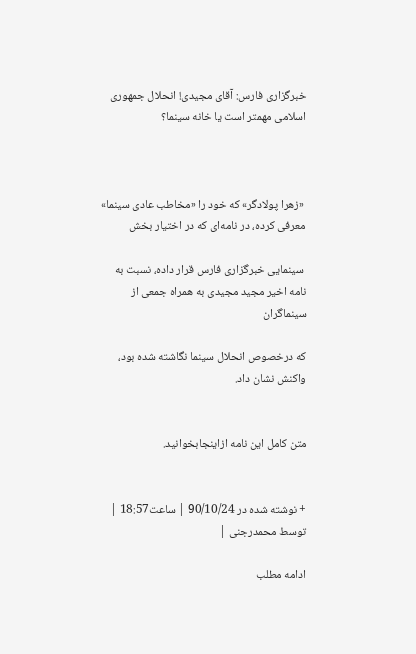خبرگزاری فارس: آقای مجیدی! انحلال جمهوری اسلامی مهمتر است یا خانه سینما؟



 «زهرا پولادگر» که خود را «مخاطب عادی سینما» معرفی کرده، در نامه‌ای که در اختیار بخش

 سینمایی خبرگزاری فارس قرار داده، نسبت به نامه اخیر مجید مجیدی به همراه جمعی از سینماگران

که درخصوص انحلال سینما نگاشته شده بود، واکنش نشان داد.


متن کامل این نامه ازاینجابخوانید.


+ نوشته شده در 90/10/24 | ساعت18:57 | توسط محمدرجنی |

ادامه مطلب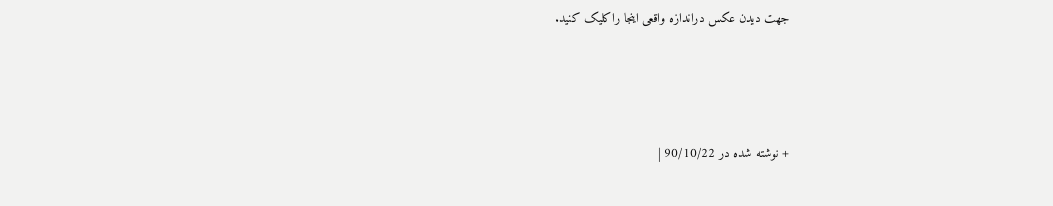جهت دیدن عکس دراندازه واقعی اینجا راکلیک کنید.




+ نوشته شده در 90/10/22 |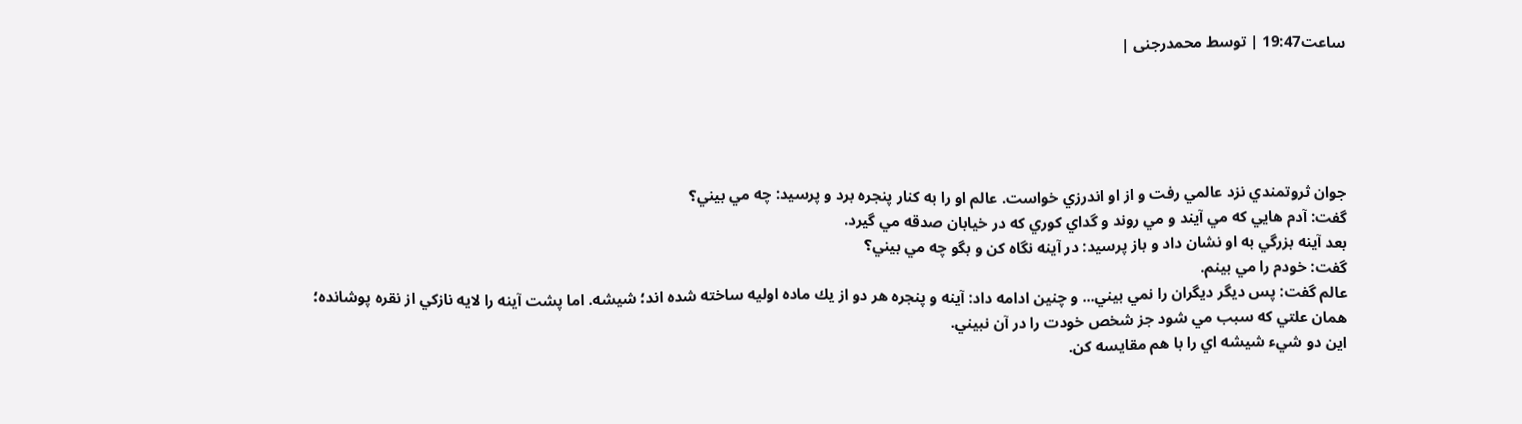ساعت19:47 | توسط محمدرجنی |





جوان ثروتمندي نزد عالمي رفت و از او اندرزي خواست. عالم او را به كنار پنجره برد و پرسيد: چه مي بيني؟
گفت: آدم هايي كه مي آيند و مي روند و گداي كوري كه در خيابان صدقه مي گيرد.
بعد آينه بزرگي به او نشان داد و باز پرسيد: در آينه نگاه كن و بگو چه مي بيني؟
گفت: خودم را مي بينم.
عالم گفت: پس ديگر ديگران را نمي بيني... و چنين ادامه داد: آينه و پنجره هر دو از يك ماده اوليه ساخته شده اند؛ شيشه. اما پشت آينه را لايه نازكي از نقره پوشانده؛ همان علتي كه سبب مي شود جز شخص خودت را در آن نبيني.
اين دو شيء شيشه اي را با هم مقايسه كن.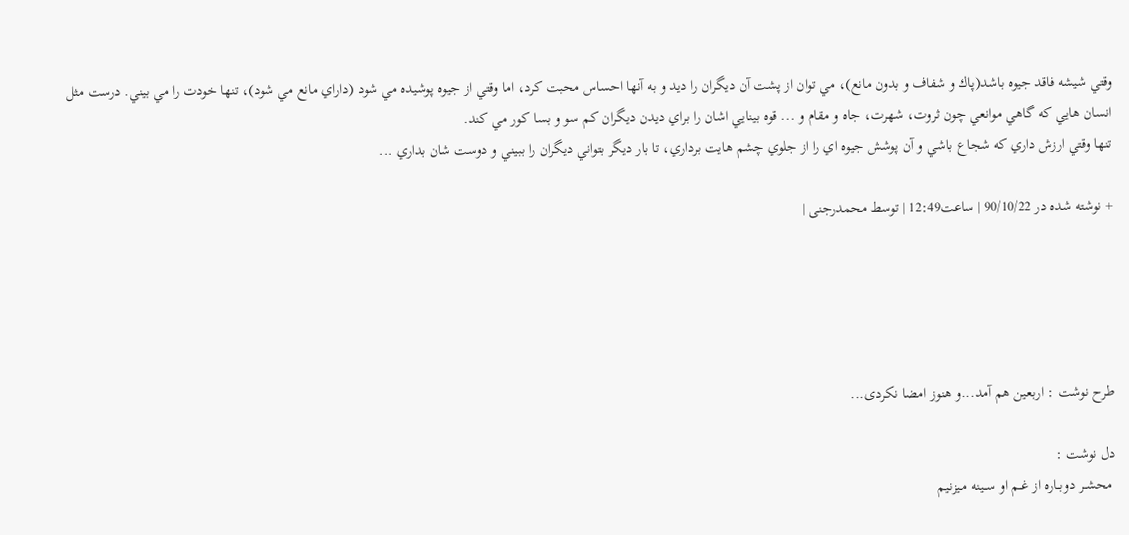وقتي شيشه فاقد جيوه باشد(پاك و شفاف و بدون مانع)، مي توان از پشت آن ديگران را ديد و به آنها احساس محبت كرد، اما وقتي از جيوه پوشيده مي شود (داراي مانع مي شود)، تنها خودت را مي بيني. درست مثل انسان هايي كه گاهي موانعي چون ثروت، شهرت، جاه و مقام و ... قوه بينايي اشان را براي ديدن ديگران كم سو و بسا كور مي كند.
تنها وقتي ارزش داري كه شجاع باشي و آن پوشش جيوه اي را از جلوي چشم هايت برداري، تا بار ديگر بتواني ديگران را ببيني و دوست شان بداري ...

+ نوشته شده در 90/10/22 | ساعت12:49 | توسط محمدرجنی |





طرح نوشت : اربعین هم آمد...و هنوز امضا نکردی...

دل نوشت :
 محشــر دوبــاره از غــم او ســينه مـيزنـيم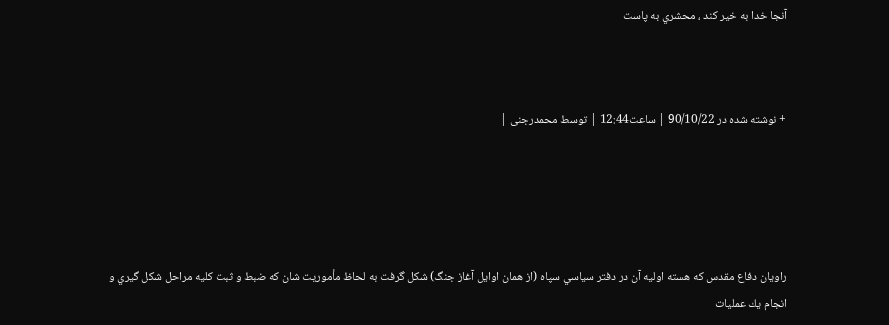آنجا خدا به خير کند ، محشري به پاست



+ نوشته شده در 90/10/22 | ساعت12:44 | توسط محمدرجنی |





راويان دفاع مقدس كه هسته اوليه آن در دفتر سياسي سپاه (از همان اوايل آغاز جنگ) شكل گرفت به لحاظ مأموريت شان كه ضبط و ثبت كليه مراحل شكل گيري و انجام يك عمليات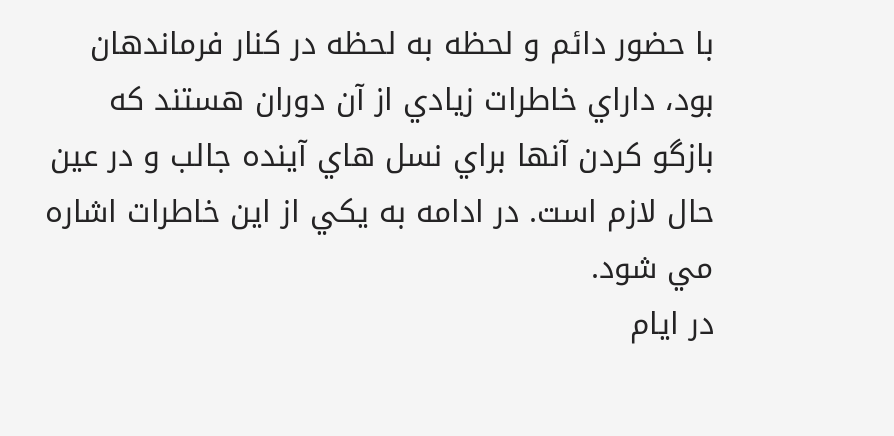با حضور دائم و لحظه به لحظه در كنار فرماندهان بود، داراي خاطرات زيادي از آن دوران هستند كه بازگو كردن آنها براي نسل هاي آينده جالب و در عين حال لازم است. در ادامه به يكي از اين خاطرات اشاره مي شود.
در ايام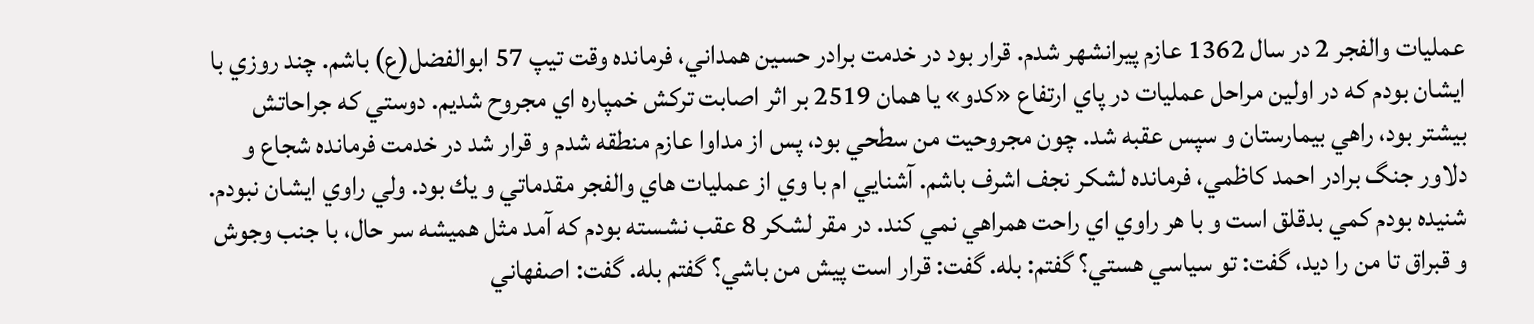عمليات والفجر 2 در سال 1362 عازم پيرانشهر شدم. قرار بود در خدمت برادر حسين همداني، فرمانده وقت تيپ 57 ابوالفضل(ع) باشم. چند روزي با ايشان بودم كه در اولين مراحل عمليات در پاي ارتفاع «كدو» يا همان 2519 بر اثر اصابت تركش خمپاره اي مجروح شديم. دوستي كه جراحاتش بيشتر بود، راهي بيمارستان و سپس عقبه شد. چون مجروحيت من سطحي بود، پس از مداوا عازم منطقه شدم و قرار شد در خدمت فرمانده شجاع و دلاور جنگ برادر احمد كاظمي، فرمانده لشكر نجف اشرف باشم. آشنايي ام با وي از عمليات هاي والفجر مقدماتي و يك بود. ولي راوي ايشان نبودم. شنيده بودم كمي بدقلق است و با هر راوي اي راحت همراهي نمي كند. در مقر لشكر 8 عقب نشسته بودم كه آمد مثل هميشه سر حال، با جنب وجوش و قبراق تا من را ديد، گفت: تو سياسي هستي؟ گفتم: بله. گفت: قرار است پيش من باشي؟ گفتم بله. گفت: اصفهاني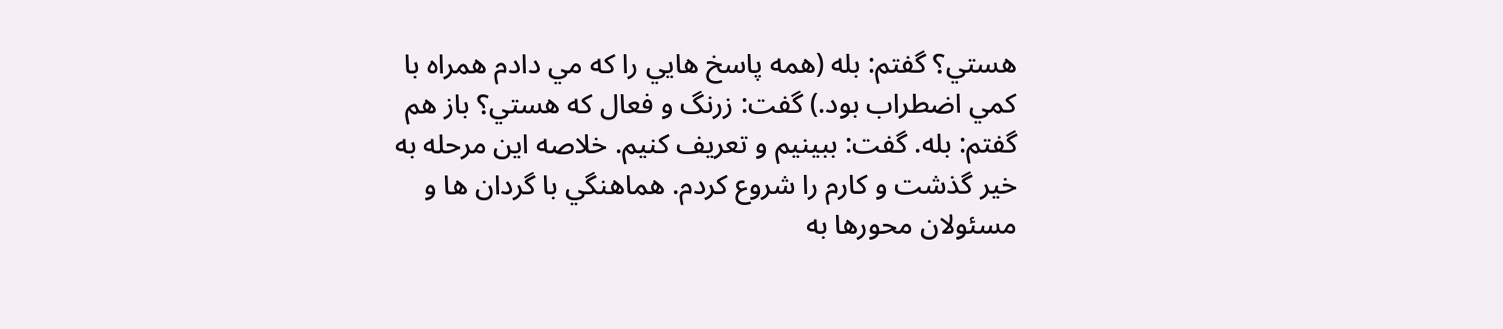هستي؟ گفتم: بله (همه پاسخ هايي را كه مي دادم همراه با كمي اضطراب بود.) گفت: زرنگ و فعال كه هستي؟ باز هم گفتم: بله. گفت: ببينيم و تعريف كنيم. خلاصه اين مرحله به خير گذشت و كارم را شروع كردم. هماهنگي با گردان ها و مسئولان محورها به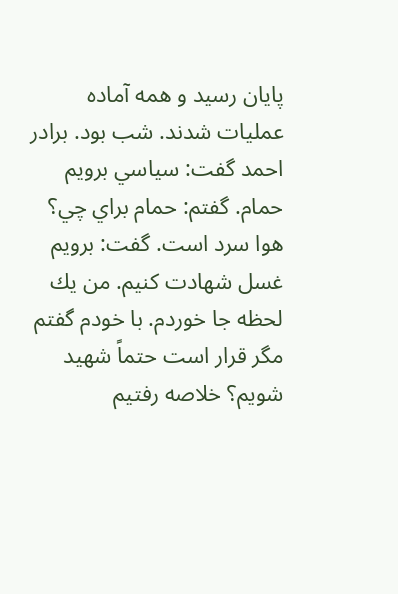پايان رسيد و همه آماده عمليات شدند. شب بود. برادر احمد گفت: سياسي برويم حمام. گفتم: حمام براي چي؟ هوا سرد است. گفت: برويم غسل شهادت كنيم. من يك لحظه جا خوردم. با خودم گفتم مگر قرار است حتماً شهيد شويم؟ خلاصه رفتيم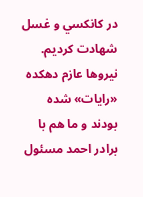در كانكسي و غسل شهادت كرديم.
نيروها عازم دهكده «رايات» شده بودند و ما هم با برادر احمد مسئول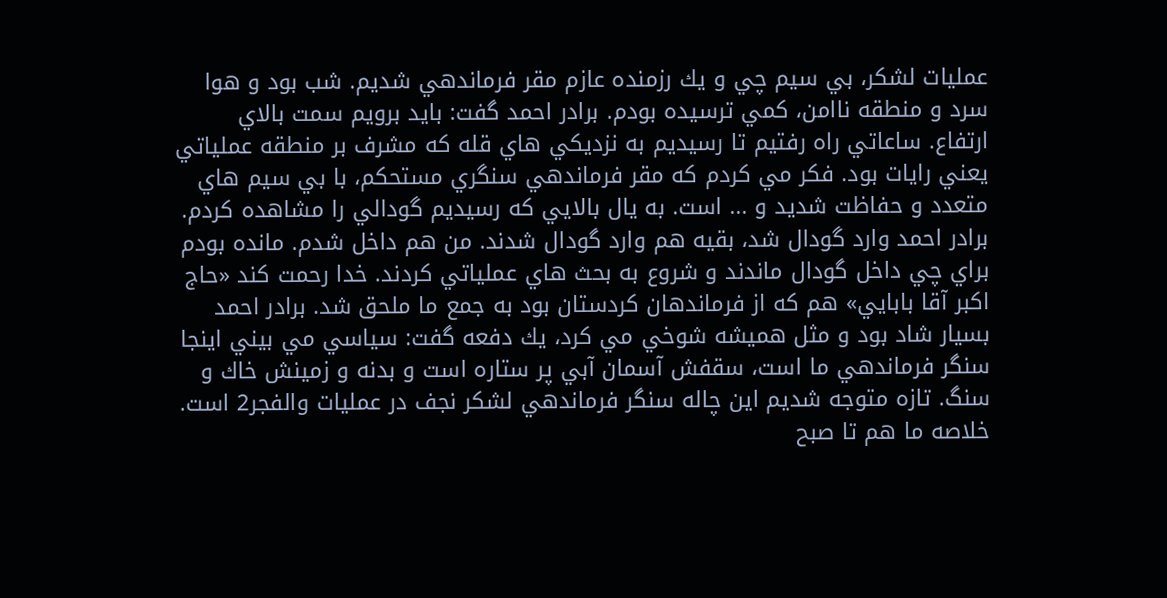عمليات لشكر، بي سيم چي و يك رزمنده عازم مقر فرماندهي شديم. شب بود و هوا سرد و منطقه ناامن، كمي ترسيده بودم. برادر احمد گفت: بايد برويم سمت بالاي ارتفاع. ساعاتي راه رفتيم تا رسيديم به نزديكي هاي قله كه مشرف بر منطقه عملياتي يعني رايات بود. فكر مي كردم كه مقر فرماندهي سنگري مستحكم، با بي سيم هاي متعدد و حفاظت شديد و ... است. به يال بالايي كه رسيديم گودالي را مشاهده كردم. برادر احمد وارد گودال شد، بقيه هم وارد گودال شدند. من هم داخل شدم. مانده بودم براي چي داخل گودال ماندند و شروع به بحث هاي عملياتي كردند. خدا رحمت كند «حاج اكبر آقا بابايي» هم كه از فرماندهان كردستان بود به جمع ما ملحق شد. برادر احمد بسيار شاد بود و مثل هميشه شوخي مي كرد، يك دفعه گفت: سياسي مي بيني اينجا سنگر فرماندهي ما است، سقفش آسمان آبي پر ستاره است و بدنه و زمينش خاك و سنگ. تازه متوجه شديم اين چاله سنگر فرماندهي لشكر نجف در عمليات والفجر2 است.
خلاصه ما هم تا صبح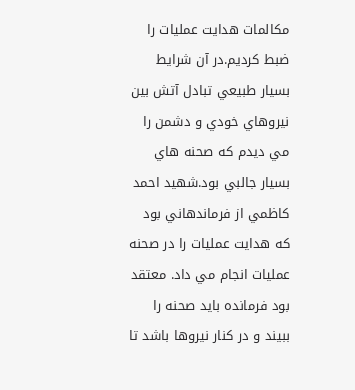مكالمات هدايت عمليات را ضبط كرديم.در آن شرايط بسيار طبيعي تبادل آتش بين نيروهاي خودي و دشمن را مي ديدم كه صحنه هاي بسيار جالبي بود.شهيد احمد كاظمي از فرماندهاني بود كه هدايت عمليات را در صحنه عمليات انجام مي داد. معتقد بود فرمانده بايد صحنه را ببيند و در كنار نيروها باشد تا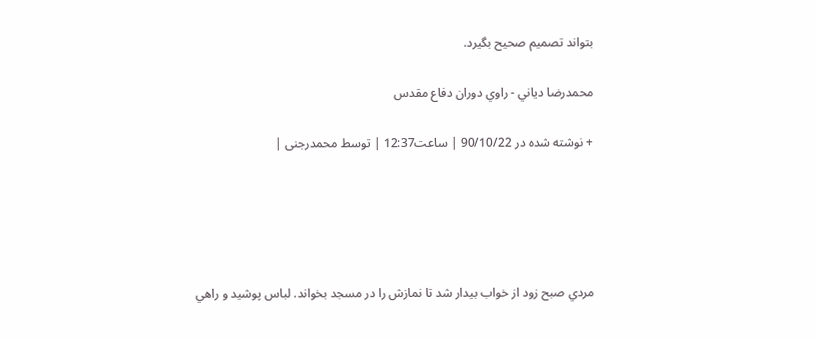بتواند تصميم صحيح بگيرد.

محمدرضا دياني - راوي دوران دفاع مقدس

+ نوشته شده در 90/10/22 | ساعت12:37 | توسط محمدرجنی |





مردي صبح زود از خواب بيدار شد تا نمازش را در مسجد بخواند. لباس پوشيد و راهي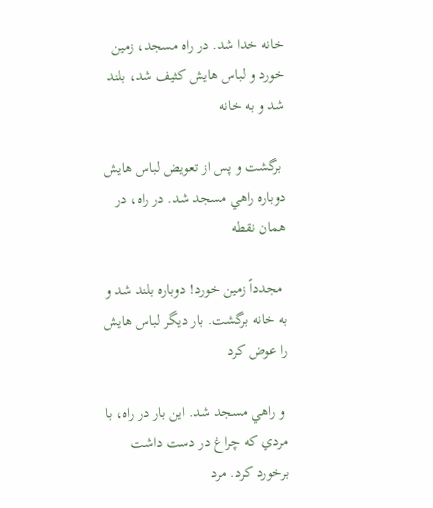خانه خدا شد. در راه مسجد، زمين خورد و لباس هايش كثيف شد، بلند شد و به خانه

 برگشت و پس از تعويض لباس هايش دوباره راهي مسجد شد. در راه، در همان نقطه

 مجدداً زمين خورد! دوباره بلند شد و به خانه برگشت. بار ديگر لباس هايش را عوض كرد

 و راهي مسجد شد. اين بار در راه، با مردي كه چراغ در دست داشت برخورد كرد. مرد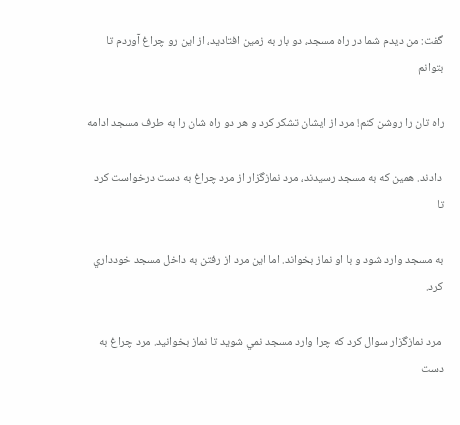گفت: من ديدم شما در راه مسجد، دو بار به زمين افتاديد، از اين رو چراغ آوردم تا بتوانم

راه تان را روشن كنم! مرد از ايشان تشكر كرد و هر دو راه شان را به طرف مسجد ادامه

 دادند. همين كه به مسجد رسيدند، مرد نمازگزار از مرد چراغ به دست درخواست كرد تا

به مسجد وارد شود و با او نماز بخواند. اما اين مرد از رفتن به داخل مسجد خودداري كرد.

 مرد نمازگزار سوال كرد كه چرا وارد مسجد نمي شويد تا نماز بخوانيد. مرد چراغ به دست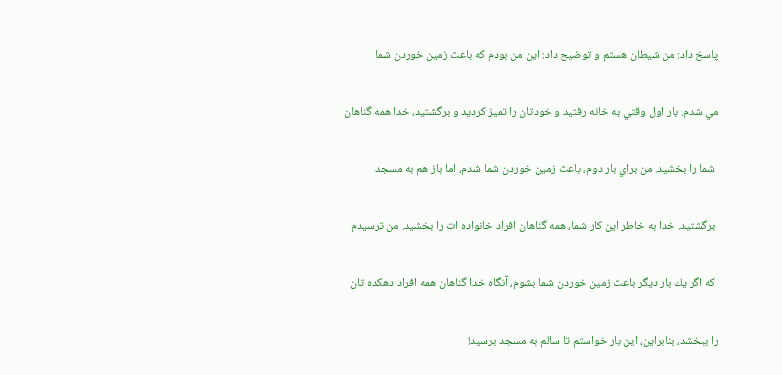پاسخ داد: من شيطان هستم و توضيح داد: اين من بودم كه باعث زمين خوردن شما

مي شدم. بار اول وقتي به خانه رفتيد و خودتان را تميز كرديد و برگشتيد، خدا همه گناهان

 شما را بخشيد. من براي بار دوم، باعث زمين خوردن شما شدم، اما باز هم به مسجد

 برگشتيد. خدا به خاطر اين كار شما، همه گناهان افراد خانواده ات را بخشيد. من ترسيدم

 كه اگر يك بار ديگر باعث زمين خوردن شما بشوم، آنگاه خدا گناهان همه افراد دهكده تان

را ببخشد، بنابراين، اين بار خواستم تا سالم به مسجد برسيد!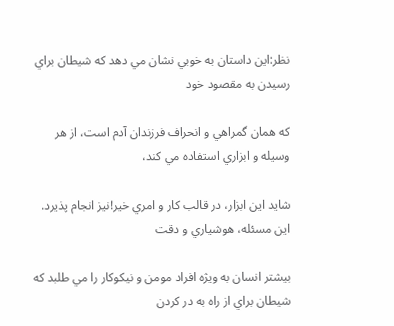نظر:اين داستان به خوبي نشان مي دهد كه شيطان براي رسيدن به مقصود خود

كه همان گمراهي و انحراف فرزندان آدم است، از هر وسيله و ابزاري استفاده مي كند،

شايد اين ابزار، در قالب كار و امري خير!نيز انجام پذيرد. اين مسئله، هوشياري و دقت

بيشتر انسان به ويژه افراد مومن و نيكوكار را مي طلبد كه شيطان براي از راه به در كردن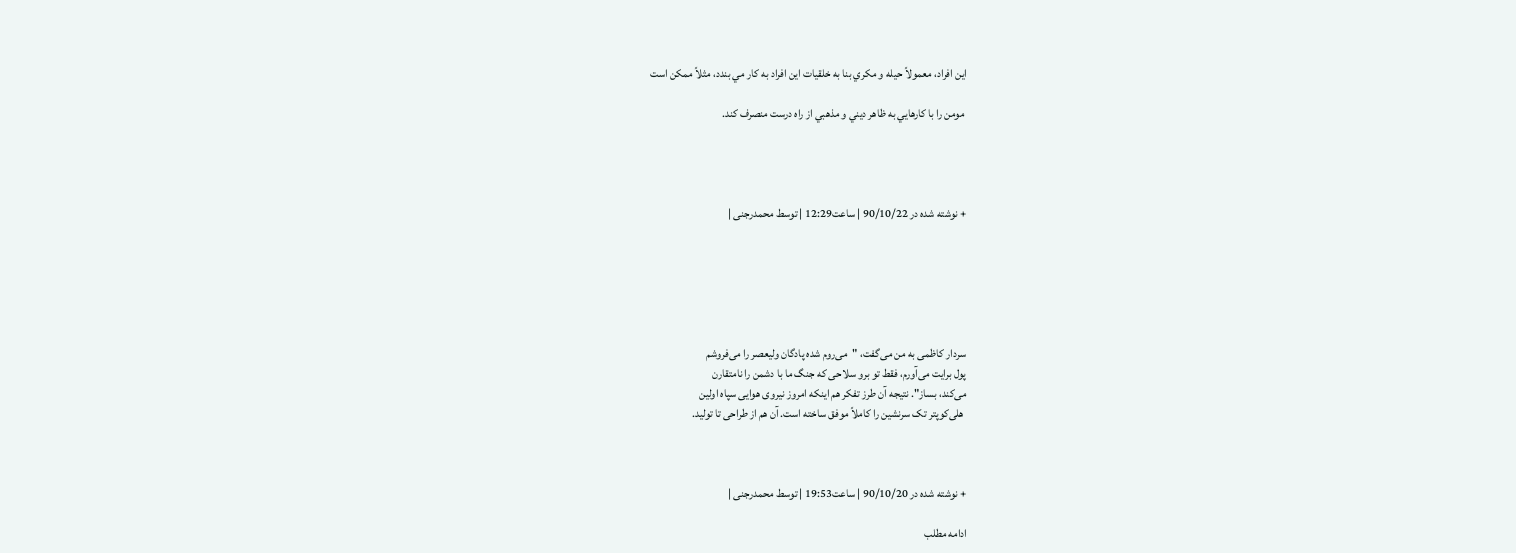اين افراد، معمولاً حيله و مكري بنا به خلقيات اين افراد به كار مي بندد، مثلاً ممكن است

 مومن را با كارهايي به ظاهر ديني و مذهبي از راه درست منصرف كند.




+ نوشته شده در 90/10/22 | ساعت12:29 | توسط محمدرجنی |






سردار کاظمی به من می‌گفت، "می‌روم شده پادگان ولیعصر را می‌فروشم
پول برایت می‌آورم، فقط تو برو سلاحی که جنگ ما با دشمن را نامتقارن
می‌کند، بساز". نتیجه آن طرز تفکر هم اینکه امروز نیروی هوایی سپاه اولین
 هلی‌کوپتر تک سرنشین را کاملاً موفق ساخته است. آن هم از طراحی تا تولید.



+ نوشته شده در 90/10/20 | ساعت19:53 | توسط محمدرجنی |

ادامه مطلب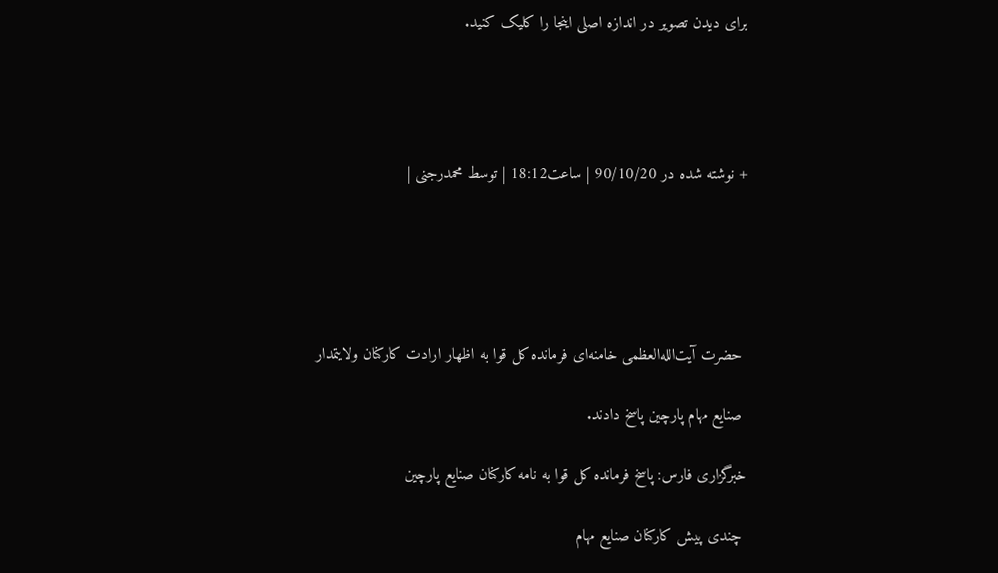برای دیدن تصویر در اندازه اصلی اینجا را کلیک کنید.




+ نوشته شده در 90/10/20 | ساعت18:12 | توسط محمدرجنی |





 حضرت آیت‌الله‌العظمی خامنه‌ای فرمانده کل قوا به اظهار ارادت کارکنان ولایتمدار

 صنایع مهام پارچین پاسخ دادند.

خبرگزاری فارس: پاسخ فرمانده کل قوا به نامه کارکنان صنایع پارچین

 چندی پیش کارکنان صنایع مهام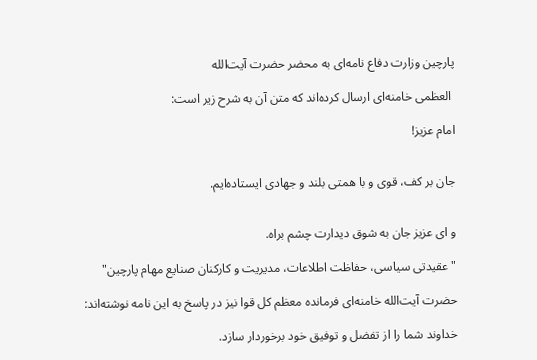پارچین وزارت دفاع نامه‌ای به محضر حضرت آیت‌الله

 العظمی خامنه‌ای ارسال کرده‌اند که متن آن به شرح زیر است:

امام عزیز!


جان بر کف، قوی و با همتی بلند و جهادی ایستاده‌ایم.


و ای عزیز جان به شوق دیدارت چشم براه.

"عقیدتی سیاسی، حفاظت اطلاعات، مدیریت و کارکنان صنایع مهام پارچین"

حضرت آیت‌الله خامنه‌ای فرمانده معظم کل قوا نیز در پاسخ به این نامه نوشته‌اند:

خداوند شما را از تفضل و توفیق خود برخوردار سازد.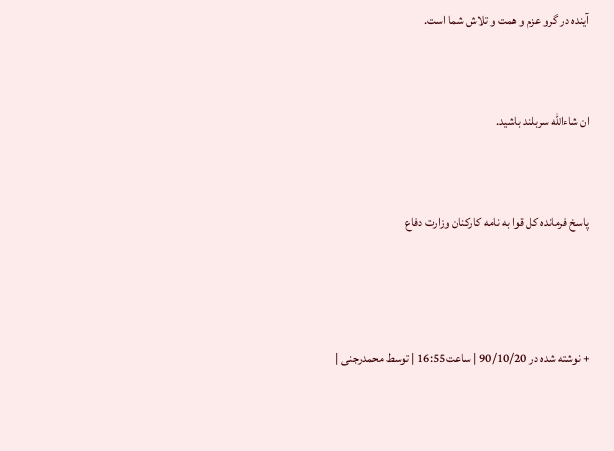آینده در گرو عزم و همت و تلاش شما است.


ان شاء‌الله سربلند باشید.


پاسخ فرمانده کل قوا به نامه کارکنان وزارت دفاع



+ نوشته شده در 90/10/20 | ساعت16:55 | توسط محمدرجنی |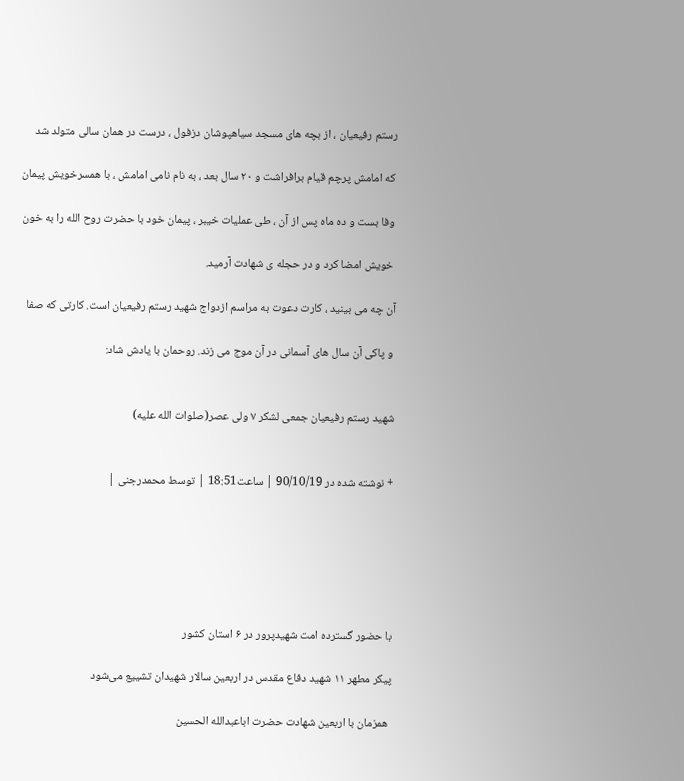رستم رفیعیان ، از بچه های مسجد سیاهپوشان دزفول ، درست در همان سالی متولد شد

 که امامش پرچم قیام برافراشت و ۲۰ سال بعد ، به نام نامی امامش ، با همسرخویش پیمان

 وفا بست و ده ماه پس از آن ، طی عملیات خیبر ، پیمان خود با حضرت روح الله را به خون

 خویش امضا کرد و در حجله ی شهادت آرمید.

آن چه می بینید ، کارت دعوت به مراسم ازدواج شهید رستم رفیعیان است. کارتی که صفا

 و پاکی آن سال های آسمانی در آن موج می زند. روحمان با یادش شاد:


شهید رستم رفیعیان جمعی لشکر ۷ ولی عصر(صلوات الله علیه)


+ نوشته شده در 90/10/19 | ساعت18:51 | توسط محمدرجنی |






با حضور گسترده امت شهید‌پرور در ۶ استان کشور

پیکر مطهر ۱۱ شهید دفاع مقدس در اربعین سالار شهیدان تشییع می‌شود

 همزمان با اربعین شهادت حضرت اباعبدالله الحسین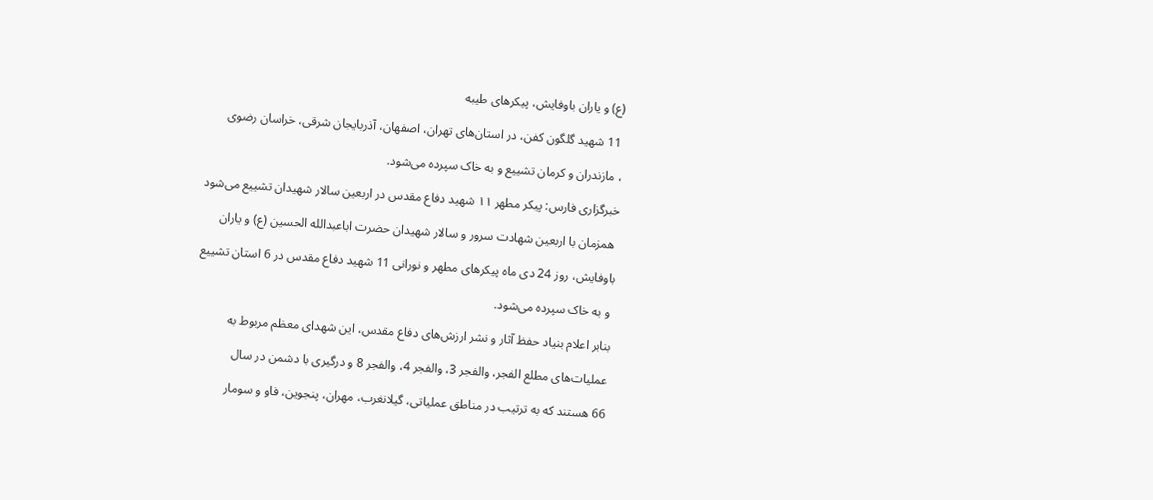(ع) و یاران باوفایش، پیکرهای طیبه

 11 شهید گلگون کفن، در استان‌های تهران، اصفهان، آذربایجان شرقی، خراسان رضوی

، مازندران و کرمان تشییع و به خاک سپرده می‌شود.

خبرگزاری فارس: پیکر مطهر ۱۱ شهید دفاع مقدس در اربعین سالار شهیدان تشییع می‌شود

 همزمان با اربعین شهادت سرور و سالار شهیدان حضرت اباعبدالله الحسین (ع) و یاران

باوفایش، روز 24 دی ماه پیکرهای مطهر و نورانی 11 شهید دفاع مقدس در 6 استان تشییع

 و به خاک سپرده می‌شود.

بنابر اعلام بنیاد حفظ آثار و نشر ارزش‌های دفاع مقدس، این شهدای معظم مربوط به

عملیات‌های مطلع الفجر، والفجر 3، والفجر 4، والفجر 8 و درگیری با دشمن در سال

66 هستند که به ترتیب در مناطق عملیاتی، گیلانغرب، مهران، پنجوین، فاو و سومار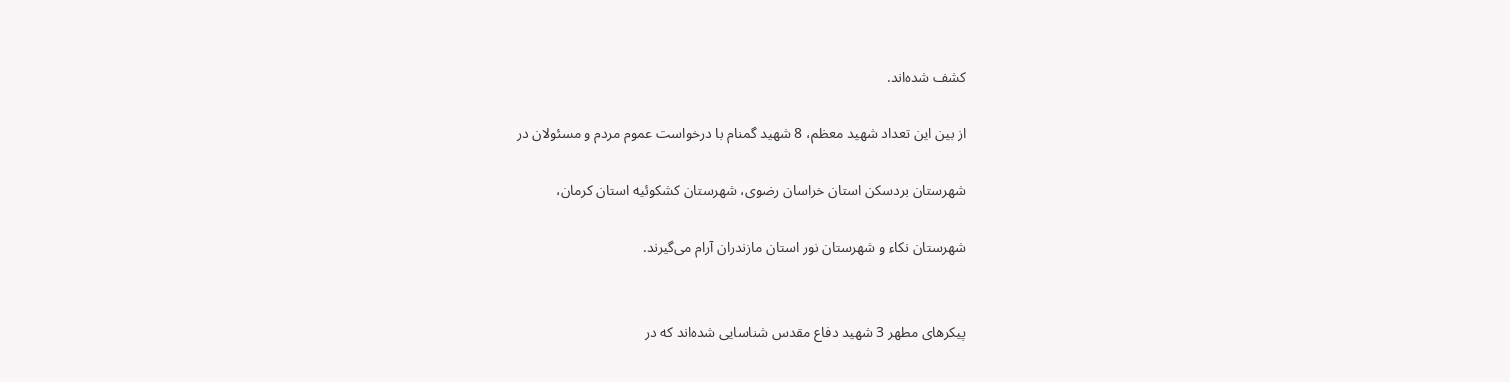کشف شده‌اند.

از بین این تعداد شهید معظم، 8 شهید گمنام با درخواست عموم مردم و مسئولان در

شهرستان بردسکن استان خراسان رضوی، شهرستان کشکوئیه استان کرمان،

شهرستان نکاء و شهرستان نور استان مازندران آرام می‌گیرند.


پیکرهای مطهر 3 شهید دفاع مقدس شناسایی شده‌اند که در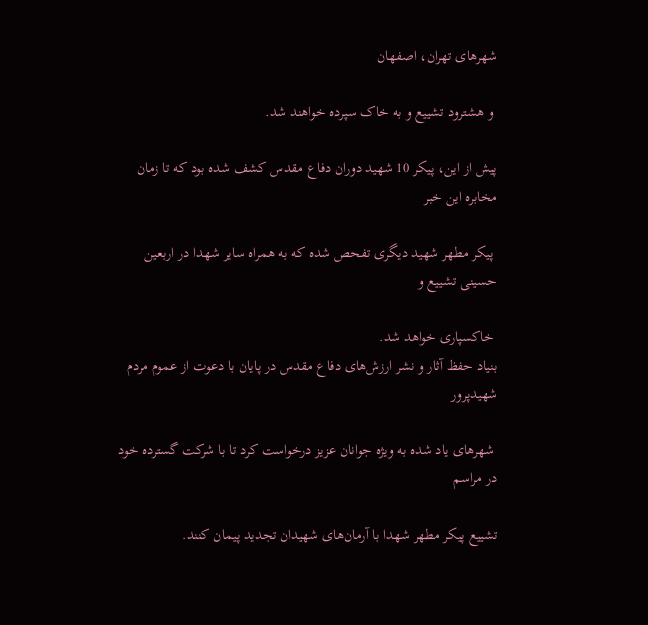شهرهای تهران، اصفهان

 و هشترود تشییع و به خاک سپرده خواهند شد.

پیش از این، پیکر 10 شهید دوران دفاع مقدس کشف شده بود که تا زمان مخابره این خبر

 پیکر مطهر شهید دیگری تفحص شده که به همراه سایر شهدا در اربعین حسینی تشییع و

 خاکسپاری خواهد شد.
بنیاد حفظ آثار و نشر ارزش‌های دفاع مقدس در پایان با دعوت از عموم مردم شهیدپرور

 شهرهای یاد شده به ویژه جوانان عزیز درخواست کرد تا با شرکت گسترده خود در مراسم

تشییع پیکر مطهر شهدا با آرمان‌های شهیدان تجدید پیمان کنند.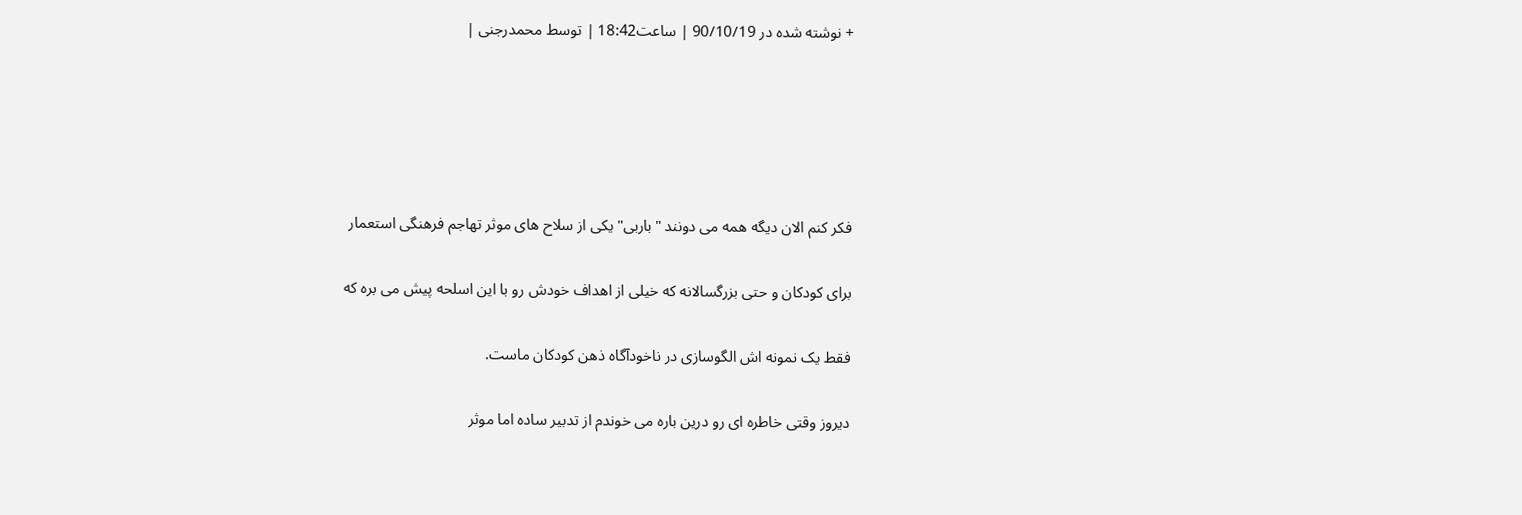+ نوشته شده در 90/10/19 | ساعت18:42 | توسط محمدرجنی |





فکر کنم الان دیگه همه می دونند "باربی" یکی از سلاح های موثر تهاجم فرهنگی استعمار

برای کودکان و حتی بزرگسالانه که خیلی از اهداف خودش رو با این اسلحه پیش می بره که

فقط یک نمونه اش الگوسازی در ناخودآگاه ذهن کودکان ماست.

دیروز وقتی خاطره ای رو درین باره می خوندم از تدبیر ساده اما موثر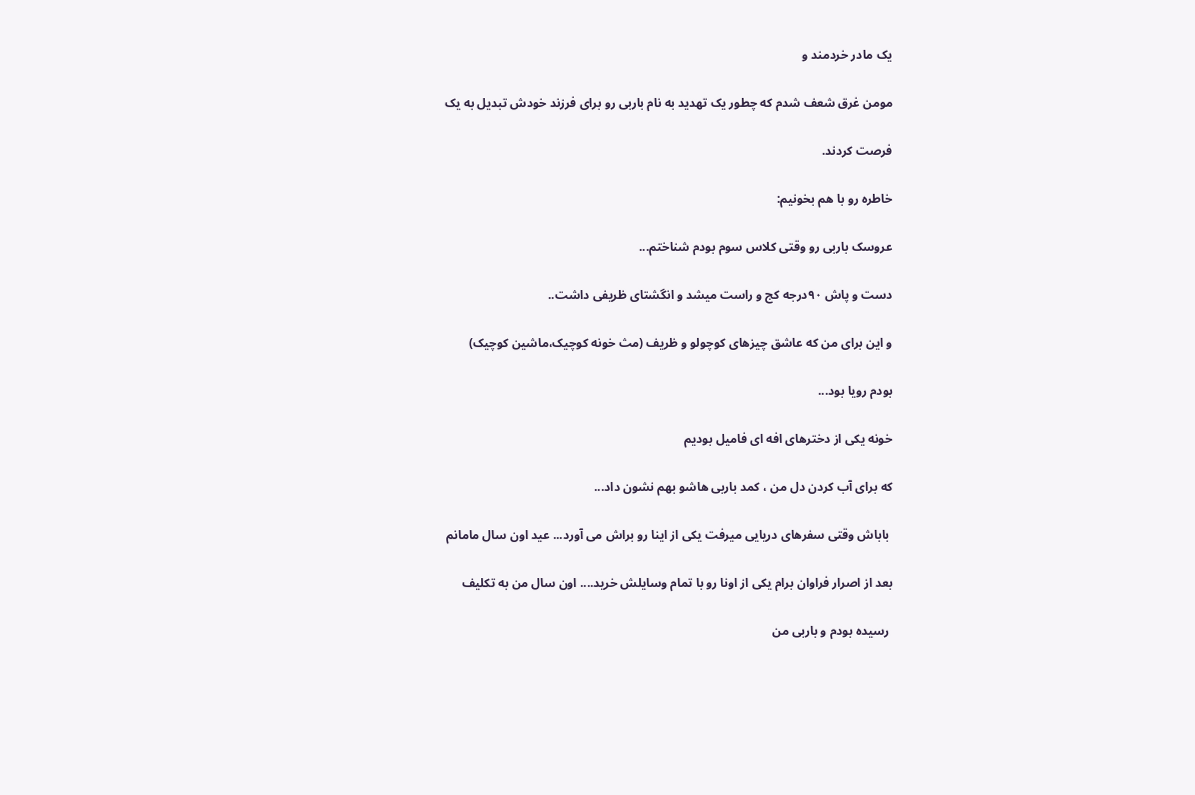یک مادر خردمند و

مومن غرق شعف شدم که چطور یک تهدید به نام باربی رو برای فرزند خودش تبدیل به یک

فرصت کردند.

خاطره رو با هم بخونیم:

عروسک باربی رو وقتی کلاس سوم بودم شناختم...

دست و پاش ۹۰درجه کج و راست میشد و انگشتای ظریفی داشت..

و این برای من که عاشق چیزهای کوچولو و ظریف (مث خونه کوچیک،ماشین کوچیک)

بودم رویا بود...

خونه یکی از دخترهای افه ای فامیل بودیم

که برای آب کردن دل من ، کمد باربی هاشو بهم نشون داد...

 باباش وقتی سفرهای دریایی میرفت یکی از اینا رو براش می آورد... عید اون سال مامانم

بعد از اصرار فراوان برام یکی از اونا رو با تمام وسایلش خرید.... اون سال من به تکلیف

 رسیده بودم و باربی من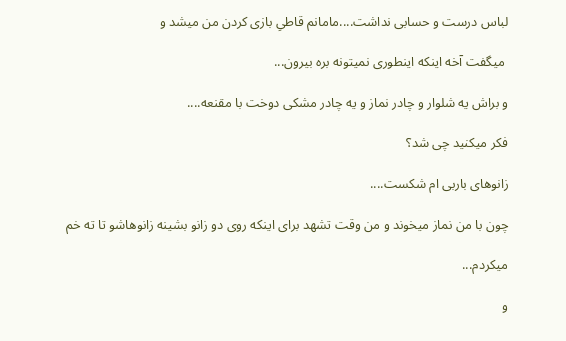لباس درست و حسابی نداشت....مامانم قاطیِ بازی کردن من میشد و

 میگفت آخه اینکه اینطوری نمیتونه بره بیرون...

و براش یه شلوار و چادر نماز و یه چادر مشکی دوخت با مقنعه....

فکر میکنید چی شد؟

زانوهای باربی ام شکست....

چون با من نماز میخوند و من وقت تشهد برای اینکه روی دو زانو بشینه زانوهاشو تا ته خم

میکردم...

و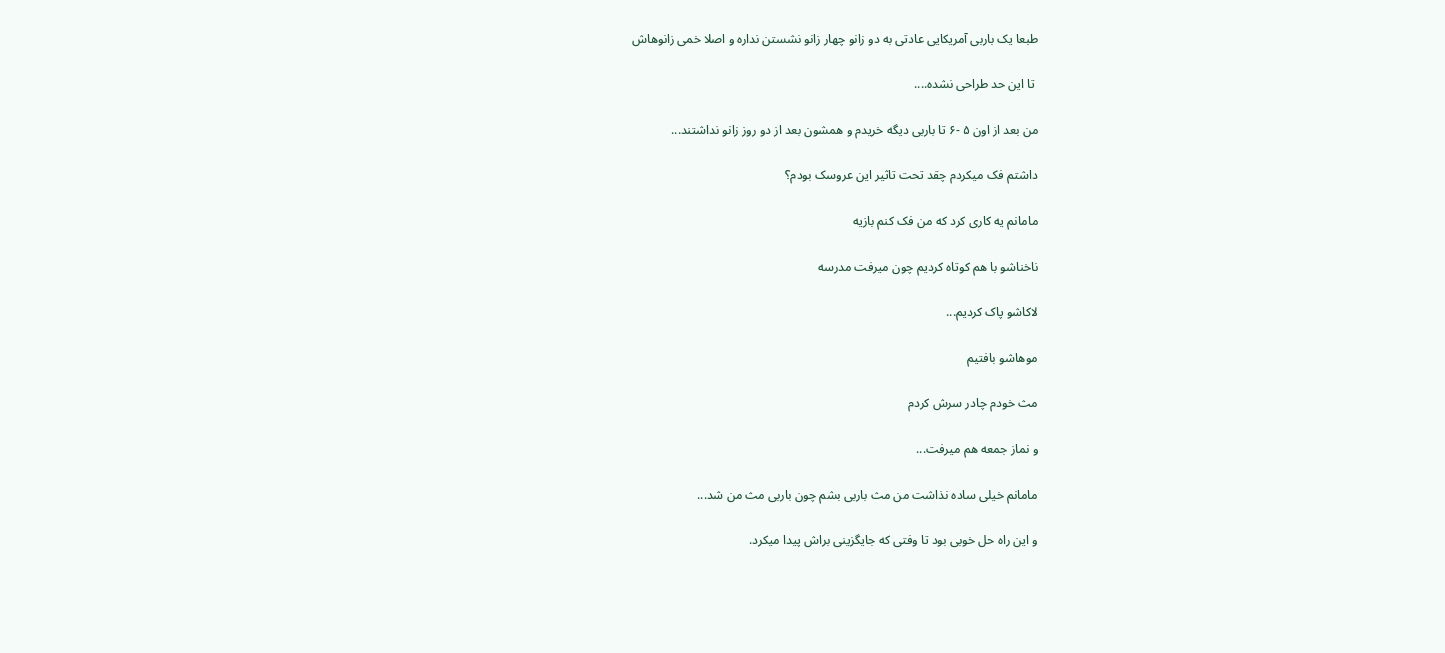طبعا یک باربی آمریکایی عادتی به دو زانو چهار زانو نشستن نداره و اصلا خمی زانوهاش

 تا این حد طراحی نشده....

من بعد از اون ۵ -۶ تا باربی دیگه خریدم و همشون بعد از دو روز زانو نداشتند...

داشتم فک میکردم چقد تحت تاثیر این عروسک بودم؟

مامانم یه کاری کرد که من فک کنم بازیه

ناخناشو با هم کوتاه کردیم چون میرفت مدرسه

لاکاشو پاک کردیم...

موهاشو بافتیم

مث خودم چادر سرش کردم

و نماز جمعه هم میرفت...

مامانم خیلی ساده نذاشت من مث باربی بشم چون باربی مث من شد...

و این راه حل خوبی بود تا وفتی که جایگزینی براش پیدا میکرد.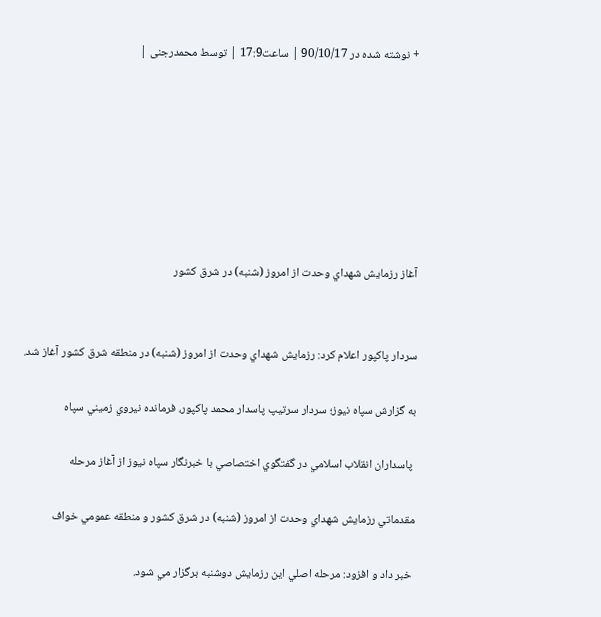+ نوشته شده در 90/10/17 | ساعت17:9 | توسط محمدرجنی |







آغاز رزمايش شهداي وحدت از امروز (شنبه) در شرق كشور


سردار پاكپور اعلام كرد: رزمايش شهداي وحدت از امروز (شنبه) در منطقه شرق كشور آغاز شد.

به گزارش سپاه نيوز؛ سردار سرتيپ پاسدار محمد پاكپور، فرمانده نيروي زميني سپاه

 پاسداران انقلاب اسلامي در گفتگوي اختصاصي با خبرنگار سپاه نيوز از آغاز مرحله

مقدماتي رزمايش شهداي وحدت از امروز (شنبه) در شرق كشور و منطقه عمومي خواف

 خبر داد و افزود: مرحله اصلي اين رزمايش دوشنبه برگزار مي شود.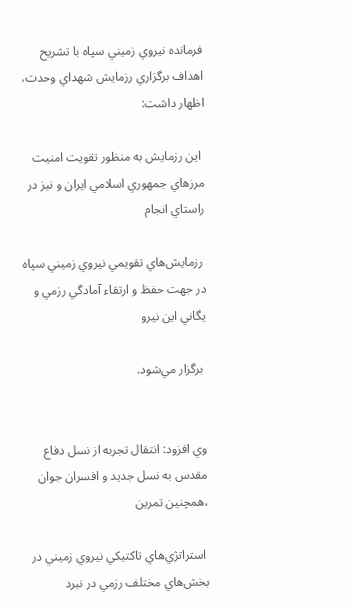فرمانده نيروي زميني سپاه با تشريح اهداف برگزاري رزمايش شهداي وحدت، اظهار داشت:

 اين رزمايش به منظور تقويت امنيت مرزهاي جمهوري اسلامي ايران و نيز در راستاي انجام

 رزمايش‌هاي تقويمي نيروي زميني سپاه در جهت حفظ و ارتقاء آمادگي رزمي و يگاني اين نيرو

 برگزار مي‌شود.


وي افزود: انتقال تجربه از نسل دفاع مقدس به نسل جديد و افسران جوان ،همچنين تمرين

 استراتژي‌هاي تاكتيكي نيروي زميني در بخش‌هاي مختلف رزمي در نبرد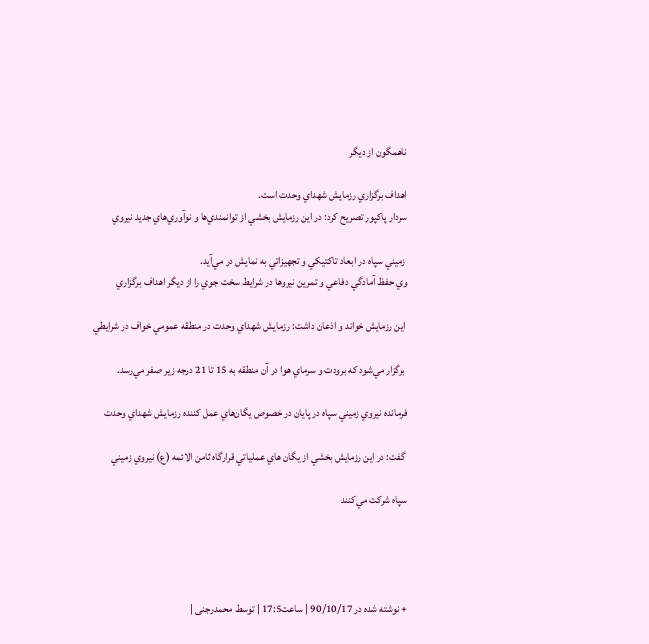ناهمگون از ديگر

اهداف برگزاري رزمايش شهداي وحدت است.
سردار پاكپور تصريح كرد: در اين رزمايش بخشي از توانمندي‌ها و نوآوري‌هاي جديد نيروي

 زميني سپاه در ابعاد تاكتيكي و تجهيزاتي به نمايش در مي‌آيد.
وي حفظ آمادگي دفاعي و تمرين نيروها در شرايط سخت جوي را از ديگر اهداف برگزاري

 اين رزمايش خواند و اذعان داشت: رزمايش شهداي وحدت در منطقه عمومي خواف در شرايطي

 برگزار مي‌شود كه برودت و سرماي هوا در آن منطقه به 15 تا 21 درجه زير صفر مي‌رسد.

فرمانده نيروي زميني سپاه در پايان در خصوص يگان‌هاي عمل كننده رزمايش شهداي وحدت

 گفت: در اين رزمايش بخشي از يگان هاي عملياتي قرارگاه ثامن الائمه (ع) نيروي زميني

سپاه شركت مي‌كنند




+ نوشته شده در 90/10/17 | ساعت17:5 | توسط محمدرجنی |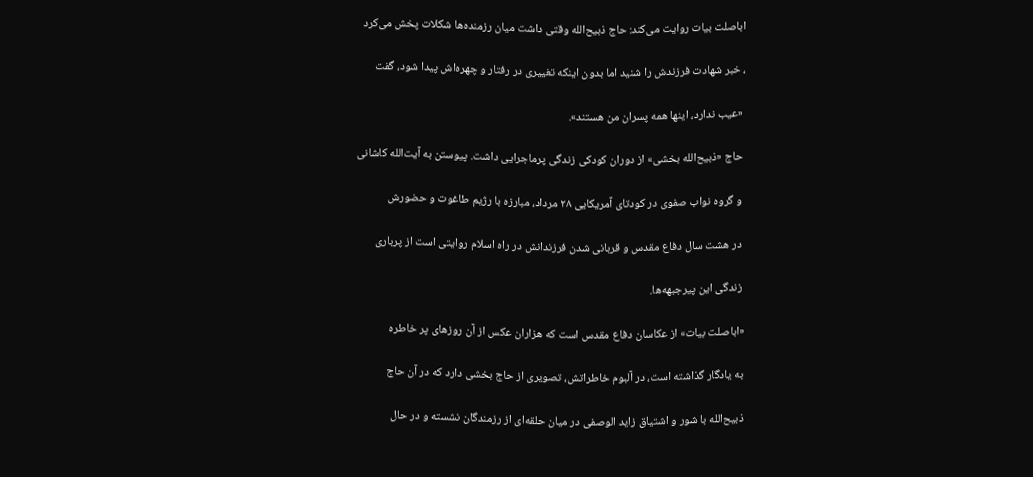اباصلت بیات روایت می‌کند: حاج ذبیح‌الله وقتی داشت میان رزمنده‌ها شکلات پخش می‌کرد

، خبر شهادت فرزندش را شنید اما بدون اینکه تغییری در رفتار و چهر‌ه‌اش پیدا شود، گفت

 «عیب ندارد، اینها همه پسران من هستند».

 حاج «ذبیح‌‌الله بخشی» از دوران کودکی زندگی پرماجرایی داشت. پیوستن به آیت‌الله کاشانی

 و گروه نواب صفوی در کودتای آمریکایی ۲۸ مرداد، مبارزه با رژیم طاغوت و حضورش

 در هشت سال دفاع مقدس و قربانی شدن فرزندانش در راه اسلام روایتی است از پرباری

 زندگی این پیرجبهه‌ها.

«اباصلت بیات» از عکاسان دفاع مقدس است که هزاران عکس از آن روزهای پر خاطره

به یادگار گذاشته است، در آلبوم خاطراتش، تصویری از حاج بخشی دارد که در آن حاج

ذبیح‌الله با شور و اشتیاق زاید الوصفی در میان حلقه‌ای از رزمندگان نشسته و در حال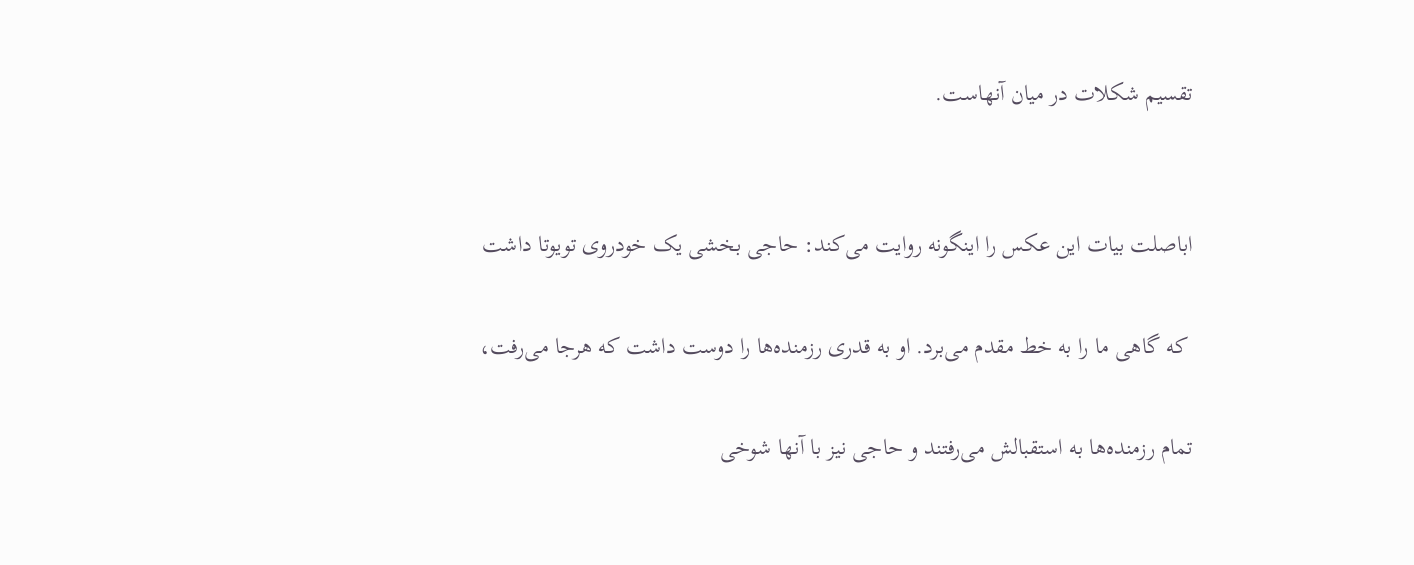تقسیم شکلات در میان آنهاست.


اباصلت بیات این عکس را اینگونه روایت می‌کند: حاجی بخشی یک خودروی تویوتا داشت

 که گاهی ما را به خط مقدم می‌برد. او به قدری رزمنده‌ها را دوست داشت که هرجا می‌رفت،

تمام رزمنده‌ها به استقبالش می‌رفتند و حاجی نیز با آنها شوخی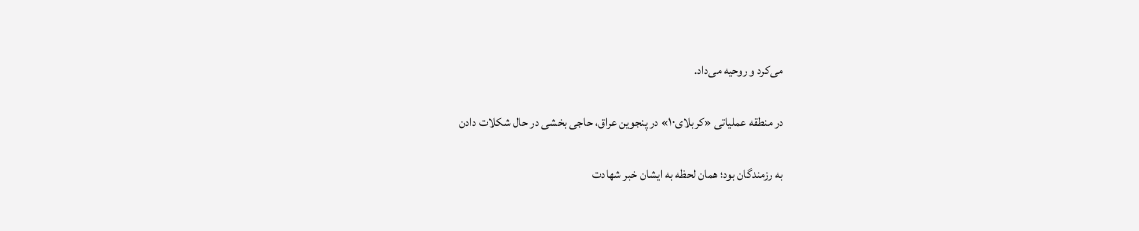می‌کرد و روحیه می‌داد.

در منطقه عملیاتی «کربلای۱۰» در پنجوین عراق، حاجی بخشی در حال شکلات ‌دادن

به رزمندگان بود؛ همان لحظه به ایشان خبر شهادت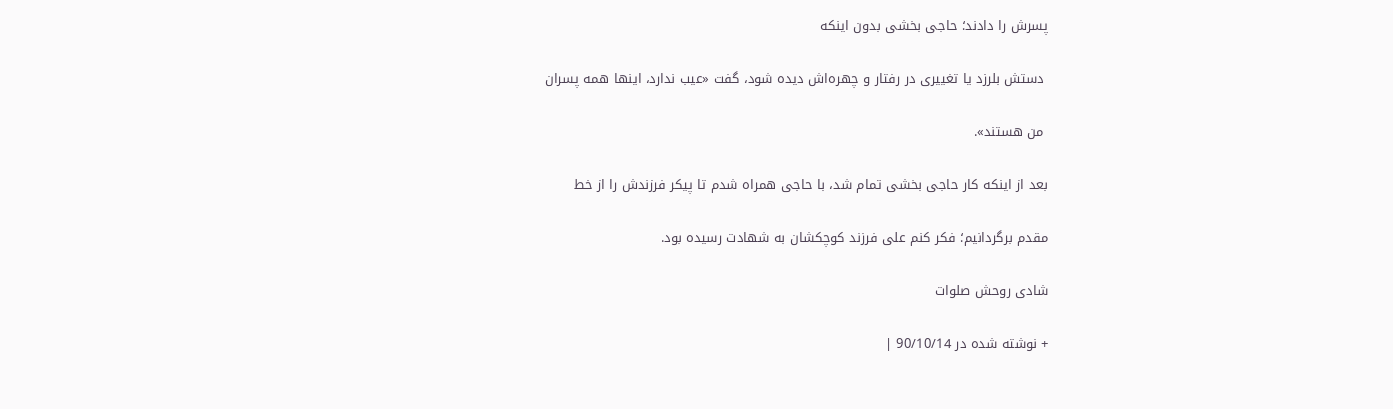پسرش را دادند؛ حاجی بخشی بدون اینکه

 دستش بلرزد یا تغییری در رفتار و چهره‌اش دیده شود، گفت «عیب ندارد، اینها همه پسران

 من هستند».

بعد از اینکه کار حاجی بخشی تمام شد، با حاجی همراه شدم تا پیکر فرزندش را از خط

مقدم برگردانیم؛ فکر کنم علی فرزند کوچکشان به شهادت رسیده بود.

شادی روحش صلوات

+ نوشته شده در 90/10/14 |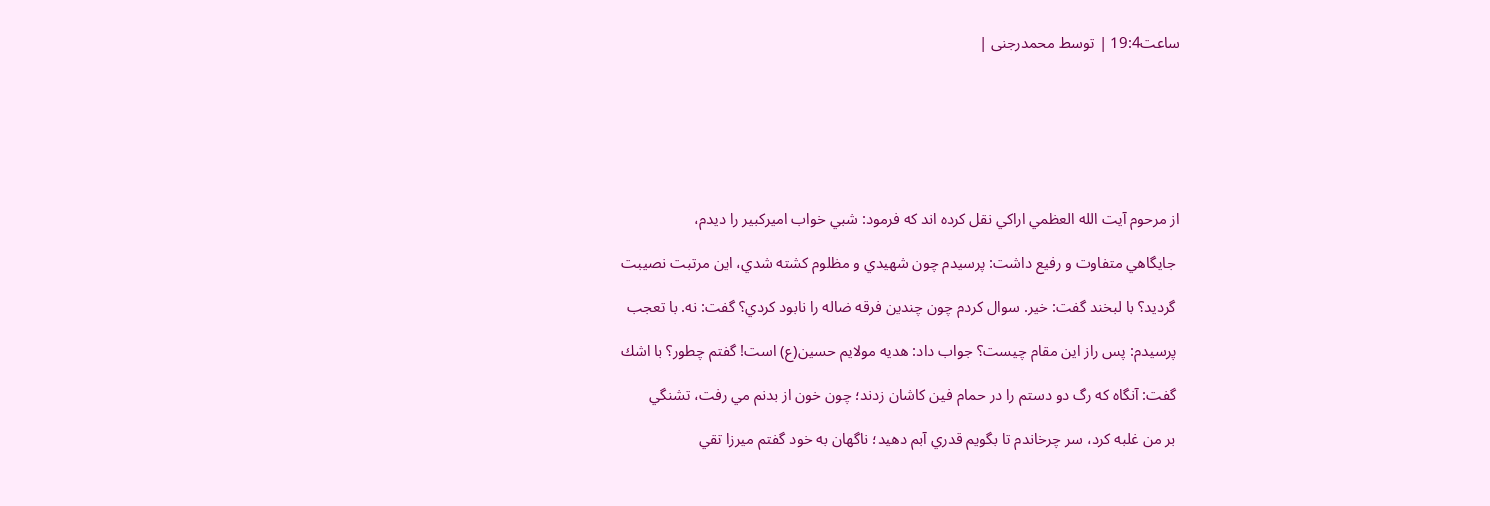ساعت19:4 | توسط محمدرجنی |







از مرحوم آيت الله العظمي اراكي نقل كرده اند كه فرمود: شبي خواب اميركبير را ديدم،

 جايگاهي متفاوت و رفيع داشت: پرسيدم چون شهيدي و مظلوم كشته شدي، اين مرتبت نصيبت

 گرديد؟ با لبخند گفت: خير. سوال كردم چون چندين فرقه ضاله را نابود كردي؟ گفت: نه. با تعجب

 پرسيدم: پس راز اين مقام چيست؟ جواب داد: هديه مولايم حسين(ع) است! گفتم چطور؟ با اشك

 گفت: آنگاه كه رگ دو دستم را در حمام فين كاشان زدند؛ چون خون از بدنم مي رفت، تشنگي

 بر من غلبه كرد، سر چرخاندم تا بگويم قدري آبم دهيد؛ ناگهان به خود گفتم ميرزا تقي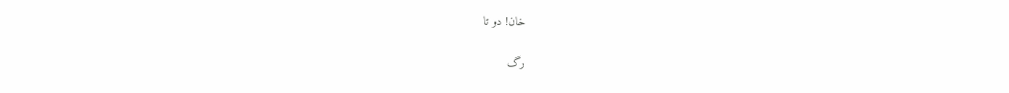خان! دو تا

رگ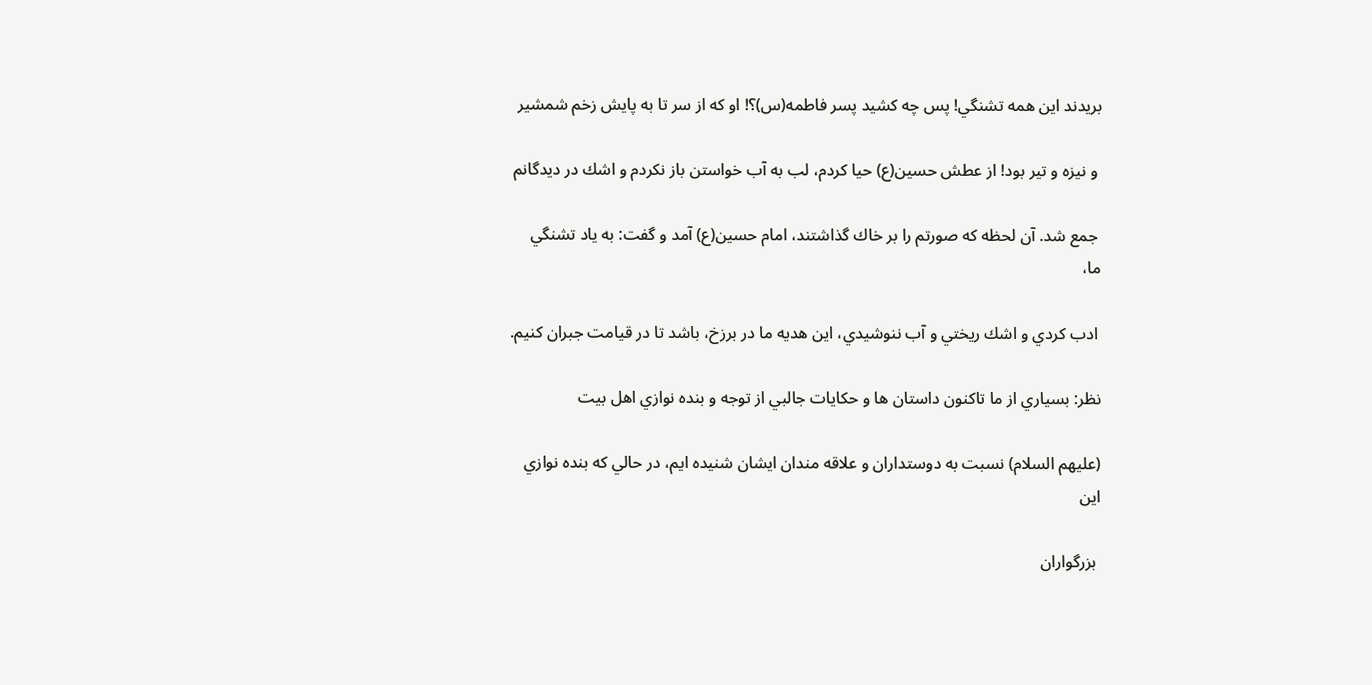بريدند اين همه تشنگي! پس چه كشيد پسر فاطمه(س)؟! او كه از سر تا به پايش زخم شمشير

 و نيزه و تير بود! از عطش حسين(ع) حيا كردم، لب به آب خواستن باز نكردم و اشك در ديدگانم

 جمع شد. آن لحظه كه صورتم را بر خاك گذاشتند، امام حسين(ع) آمد و گفت: به ياد تشنگي ما،

 ادب كردي و اشك ريختي و آب ننوشيدي، اين هديه ما در برزخ، باشد تا در قيامت جبران كنيم.

نظر: بسياري از ما تاكنون داستان ها و حكايات جالبي از توجه و بنده نوازي اهل بيت

(عليهم السلام) نسبت به دوستداران و علاقه مندان ايشان شنيده ايم، در حالي كه بنده نوازي اين

 بزرگواران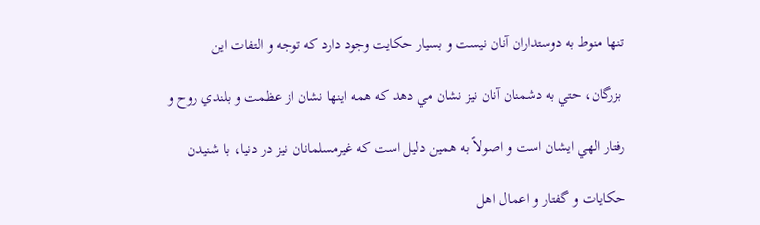تنها منوط به دوستداران آنان نيست و بسيار حكايت وجود دارد كه توجه و التفات اين

 بزرگان، حتي به دشمنان آنان نيز نشان مي دهد كه همه اينها نشان از عظمت و بلندي روح و

رفتار الهي ايشان است و اصولاً به همين دليل است كه غيرمسلمانان نيز در دنيا، با شنيدن

حكايات و گفتار و اعمال اهل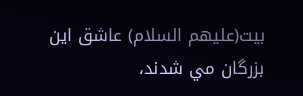بيت(عليهم السلام) عاشق اين بزرگان مي شدند،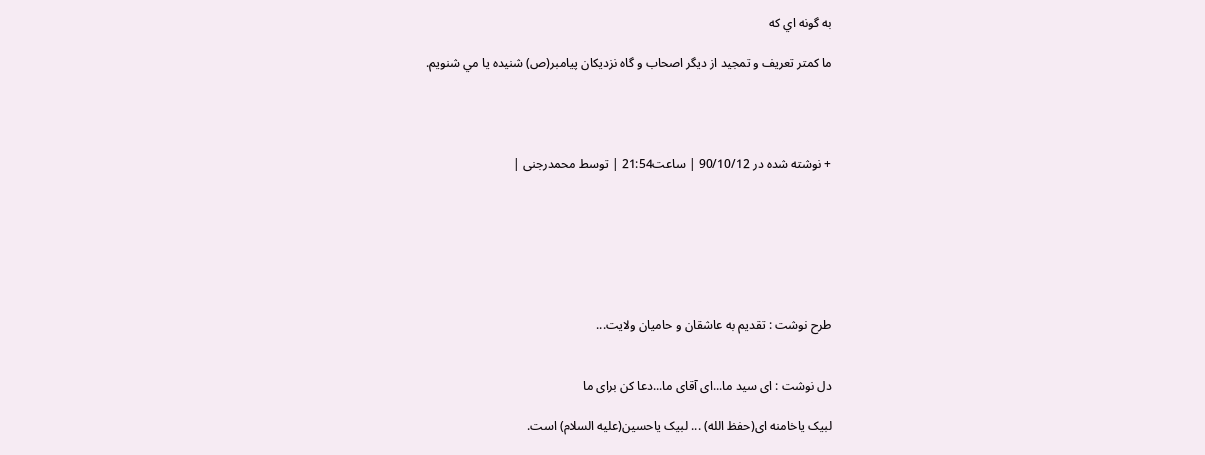به گونه اي كه

ما كمتر تعريف و تمجيد از ديگر اصحاب و گاه نزديكان پيامبر(ص) شنيده يا مي شنويم.




+ نوشته شده در 90/10/12 | ساعت21:54 | توسط محمدرجنی |







طرح نوشت : تقدیم به عاشقان و حامیان ولایت...


دل نوشت : ای سید ما...ای آقای ما...دعا کن برای ما

لبیک یاخامنه ای(حفظ الله) ... لبیک یاحسین(علیه السلام) است.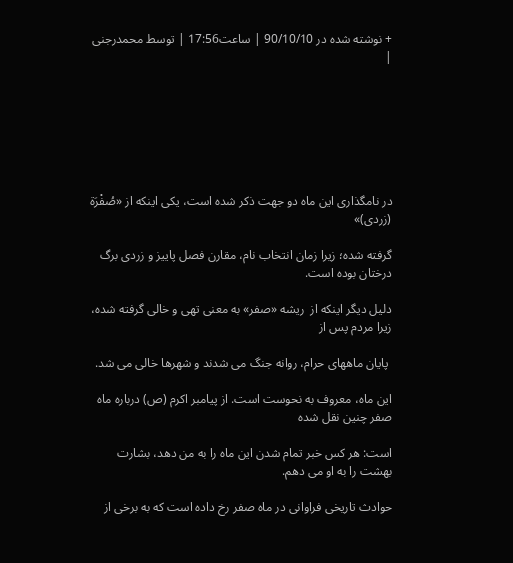+ نوشته شده در 90/10/10 | ساعت17:56 | توسط محمدرجنی |







در نامگذارى این ماه دو جهت ذکر شده است، یکی اینکه از «صُفْرَة (زردى)»

گرفته شده؛ زیرا زمان انتخاب نام، مقارن فصل پاییز و زردى برگ درختان بوده است.

دلیل دیگر اینکه از  ریشه «صفر» به معنی تهی و خالی گرفته شده، زیرا مردم پس از

 پایان ماههاى حرام، روانه جنگ مى شدند و شهر‌ها خالى مى شد.

این ماه، معروف به نحوست است. از پیامبر اکرم (ص) درباره ماه صفر چنین نقل شده

است: هر کس خبر تمام شدن این ماه را به من دهد، بشارت بهشت را به او مى دهم.

حوادث تاریخی فراوانی در ماه صفر رخ داده است که به برخی از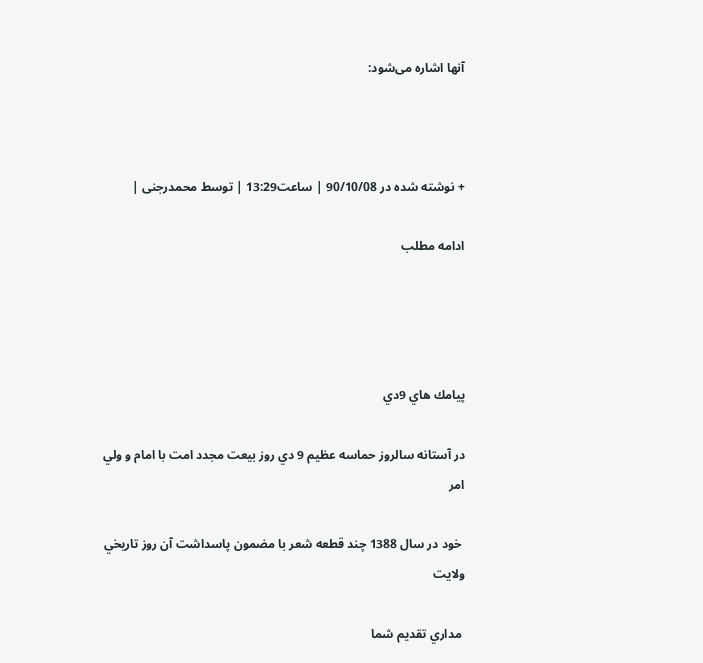آنها اشاره می‌شود:



+ نوشته شده در 90/10/08 | ساعت13:29 | توسط محمدرجنی |

ادامه مطلب




پيامك هاي 9دي

در آستانه سالروز حماسه عظيم 9 دي روز بيعت مجدد امت با امام و ولي امر

 خود در سال 1388 چند قطعه شعر با مضمون پاسداشت آن روز تاريخي ولايت

 مداري تقديم شما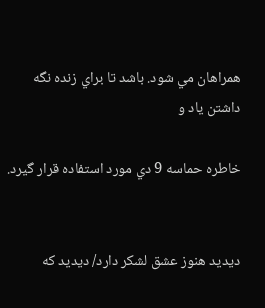همراهان مي شود. باشد تا براي زنده نگه داشتن ياد و

خاطره حماسه 9 دي مورد استفاده قرار گيرد.


ديديد هنوز عشق لشكر دارد/ ديديد كه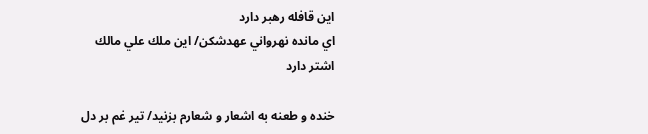اين قافله رهبر دارد
اي مانده نهرواني عهدشكن/ اين ملك علي مالك اشتر دارد

خنده و طعنه به اشعار و شعارم بزنيد/ تير غم بر دل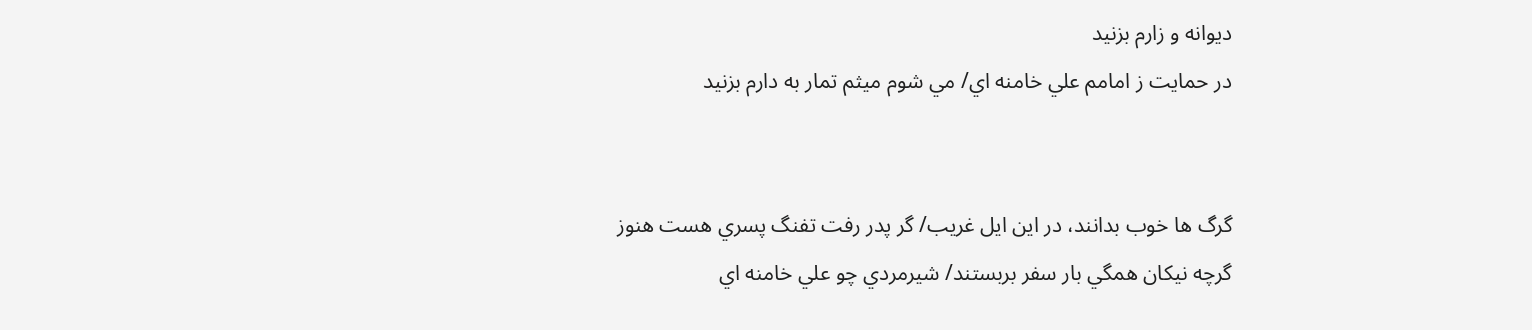ديوانه و زارم بزنيد
در حمايت ز امامم علي خامنه اي/ مي شوم ميثم تمار به دارم بزنيد


گرگ ها خوب بدانند، در اين ايل غريب/ گر پدر رفت تفنگ پسري هست هنوز
گرچه نيكان همگي بار سفر بربستند/ شيرمردي چو علي خامنه اي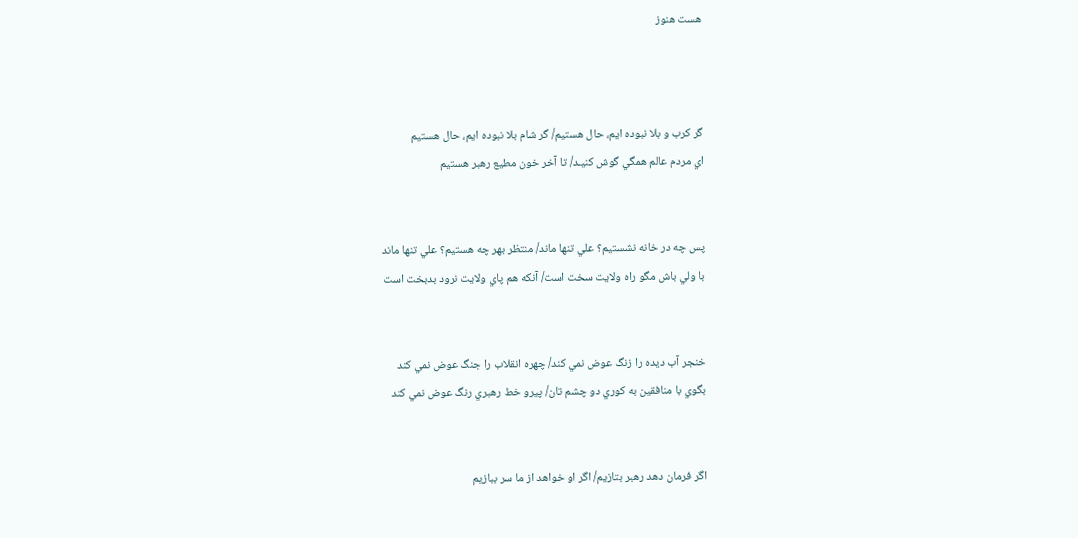هست هنوز



گر كرب و بلا نبوده ايم، حال هستيم/ گر شام بلا نبوده ايم، حال هستيم
اي مردم عالم همگي گوش كنيـد/ تا آخر خون مطيع رهبر هستيم


پس چه در خانه نشستيم؟ علي تنها ماند/ منتظر بهر چه هستيم؟ علي تنها ماند
با ولي باش مگو راه ولايت سخت است/ آنكه هم پاي ولايت نرود بدبخت است


خنجر آب ديده را زنگ عوض نمي كند/ چهره انقلاب را جنگ عوض نمي كند
بگوي با منافقين به كوري دو چشم تان/ پيرو خط رهبري رنگ عوض نمي كند


اگر فرمان دهد رهبر بتازيم/ اگر او خواهد از ما سر ببازيم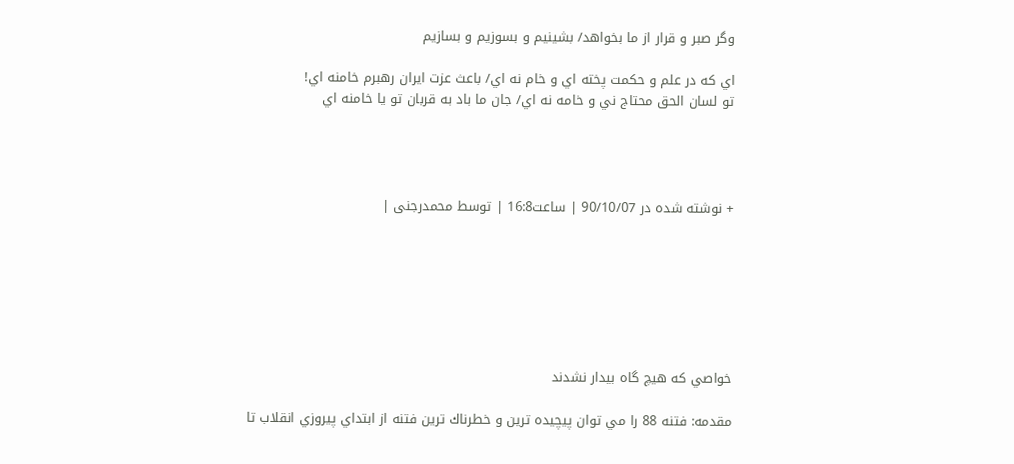وگر صبر و قرار از ما بخواهد/ بشينيم و بسوزيم و بسازيم

اي كه در علم و حكمت پخته اي و خام نه اي/ باعث عزت ايران رهبرم خامنه اي!
تو لسان الحق محتاج ني و خامه نه اي/ جان ما باد به قربان تو يا خامنه اي




+ نوشته شده در 90/10/07 | ساعت16:8 | توسط محمدرجنی |







خواصي كه هيچ گاه بيدار نشدند

مقدمه: فتنه 88 را مي توان پيچيده ترين و خطرناك ترين فتنه از ابتداي پيروزي انقلاب تا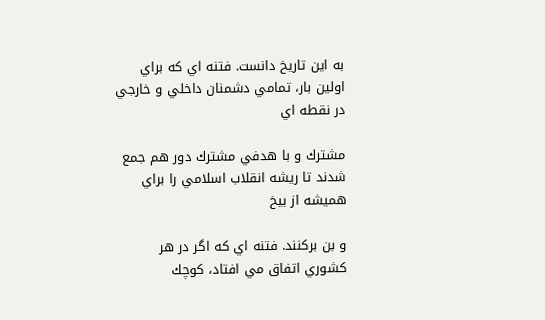به اين تاريخ دانست. فتنه اي كه براي اولين بار، تمامي دشمنان داخلي و خارجي در نقطه اي

مشترك و با هدفي مشترك دور هم جمع شدند تا ريشه انقلاب اسلامي را براي هميشه از بيخ

و بن بركنند. فتنه اي كه اگر در هر كشوري اتفاق مي افتاد، كوچك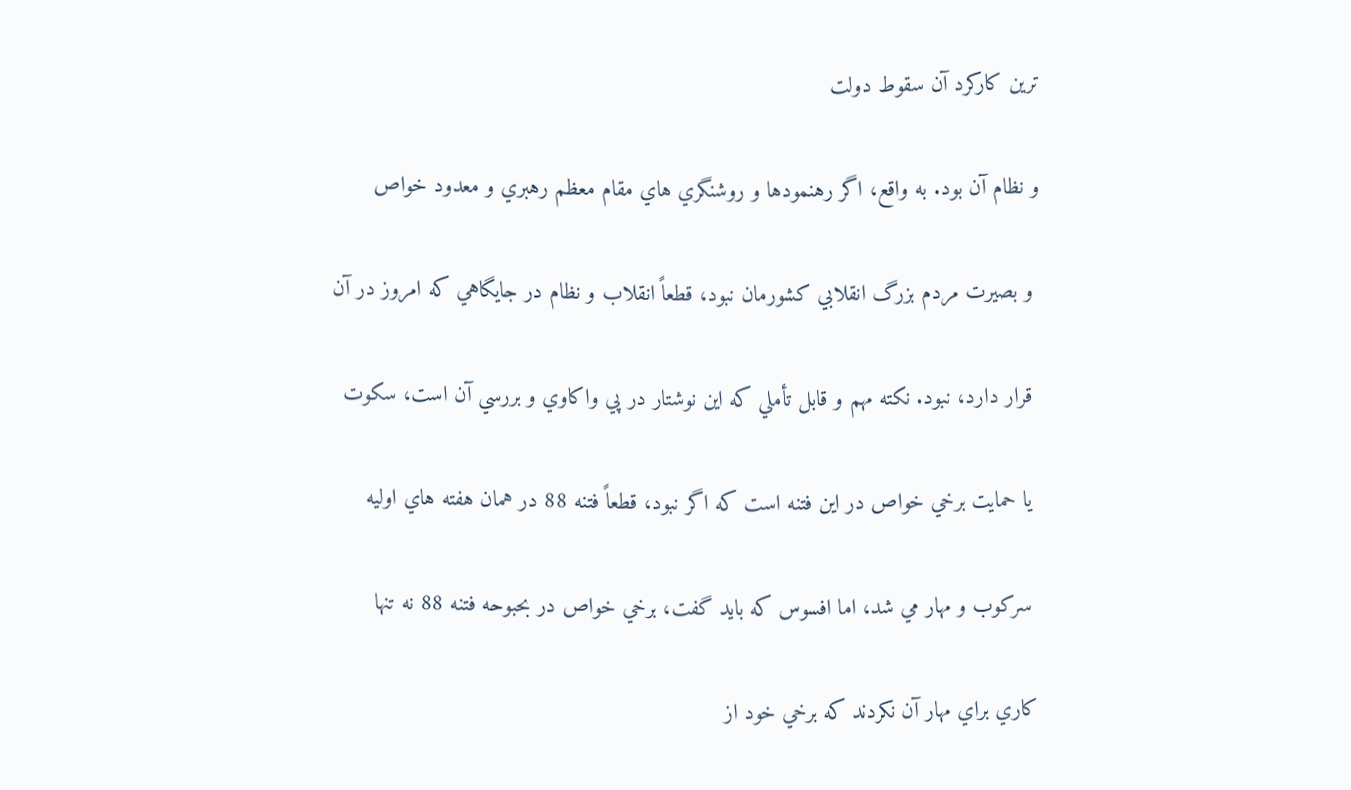ترين كاركرد آن سقوط دولت

و نظام آن بود. به واقع، اگر رهنمودها و روشنگري هاي مقام معظم رهبري و معدود خواص

 و بصيرت مردم بزرگ انقلابي كشورمان نبود، قطعاً انقلاب و نظام در جايگاهي كه امروز در آن

 قرار دارد، نبود. نكته مهم و قابل تأملي كه اين نوشتار در پي واكاوي و بررسي آن است، سكوت

 يا حمايت برخي خواص در اين فتنه است كه اگر نبود، قطعاً فتنه 88 در همان هفته هاي اوليه

 سركوب و مهار مي شد، اما افسوس كه بايد گفت، برخي خواص در بحبوحه فتنه 88 نه تنها

كاري براي مهار آن نكردند كه برخي خود از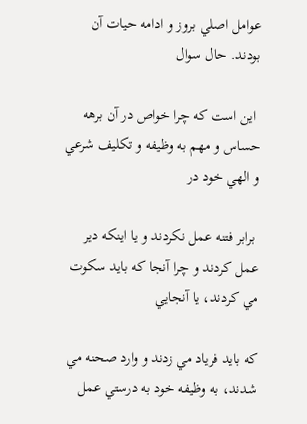عوامل اصلي بروز و ادامه حيات آن بودند. حال سوال

 اين است كه چرا خواص در آن برهه حساس و مهم به وظيفه و تكليف شرعي و الهي خود در

 برابر فتنه عمل نكردند و يا اينكه دير عمل كردند و چرا آنجا كه بايد سكوت مي كردند، يا آنجايي

كه بايد فرياد مي زدند و وارد صحنه مي شدند، به وظيفه خود به درستي عمل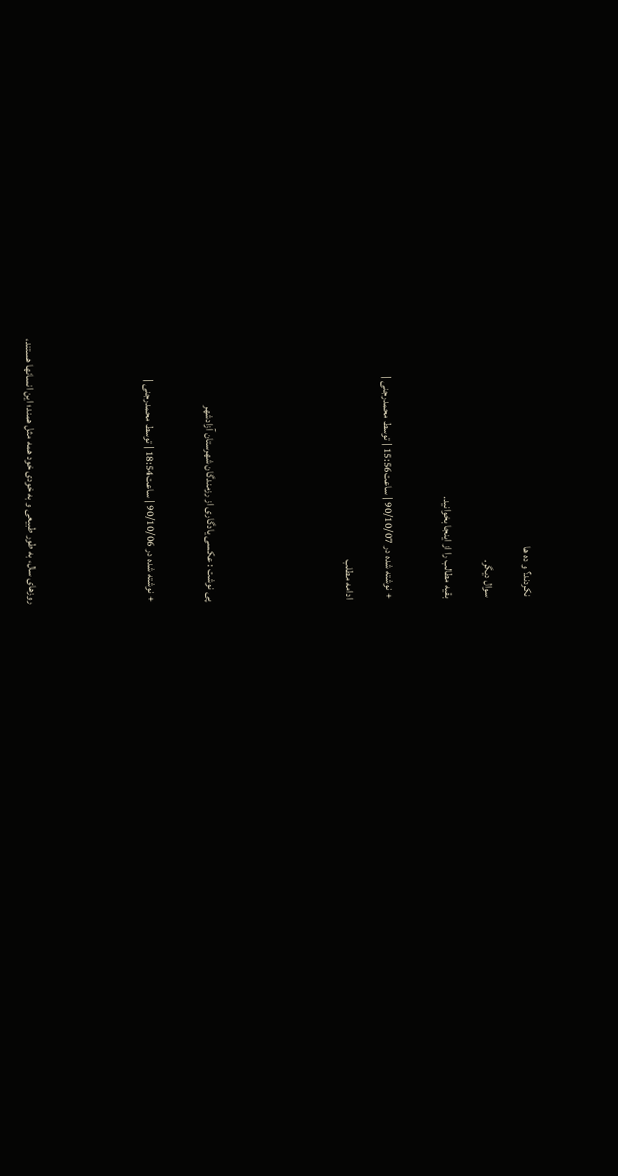نكردند؟ و ده ها

سوال ديگر.

بقیه مطالب را از اینجا بخوانید.


+ نوشته شده در 90/10/07 | ساعت15:56 | توسط محمدرجنی |

ادامه مطلب






پی نوشت : عکسی یادگاری از رزمندگان شهرستان آزادشهر


+ نوشته شده در 90/10/06 | ساعت18:54 | توسط محمدرجنی |





روزهاى سال، به طور طبيعى و به خودى خود همه مثل همند؛ اين انسانها هستند،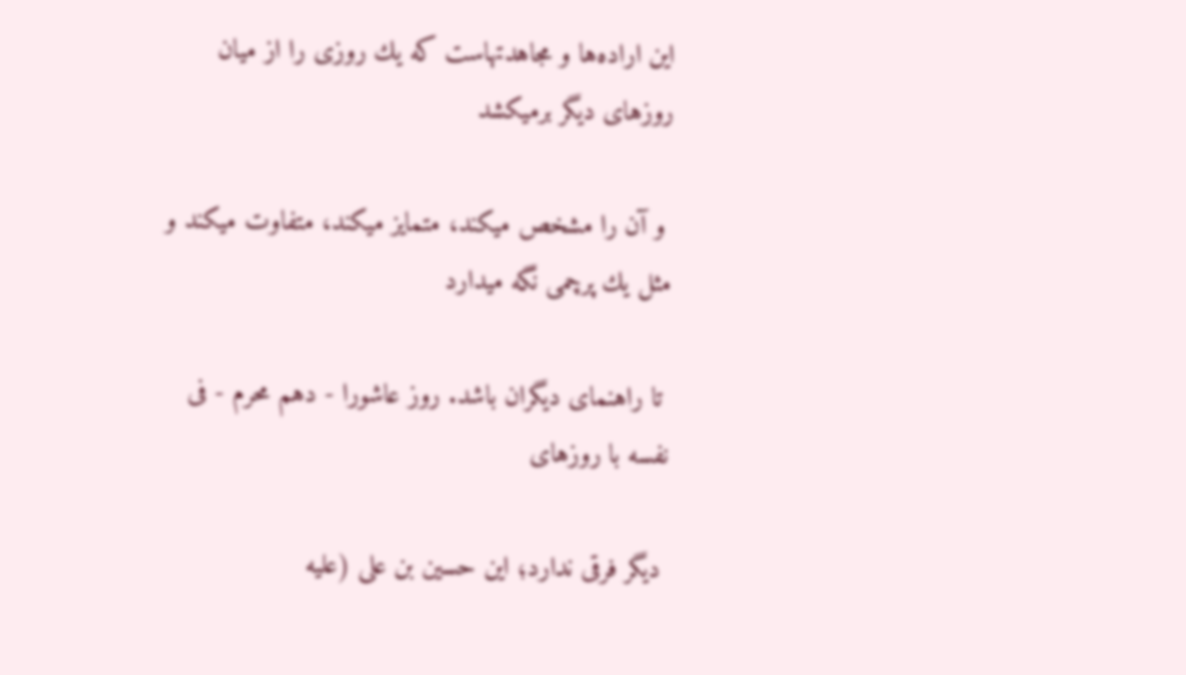اين اراده‌‌‌‌‌ها و مجاهدتهاست كه يك روزى را از ميان روزهاى ديگر برميكشد

 و آن را مشخص ميكند، متمايز ميكند، متفاوت ميكند و مثل يك پرچمى نگه ميدارد

 تا راهنماى ديگران باشد. روز عاشورا - دهم محرم - فى نفسه با روزهاى

 ديگر فرقى ندارد؛ اين حسين بن على (عليه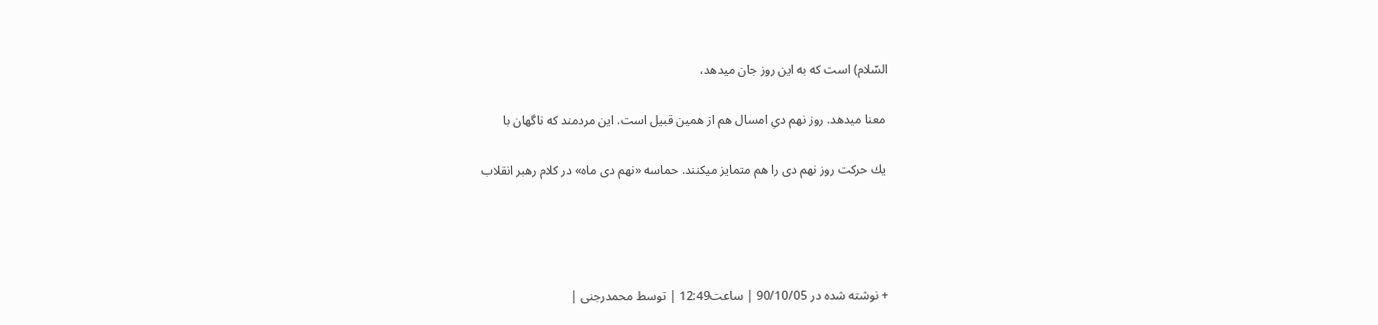السّلام) است كه به اين روز جان ميدهد،

 معنا ميدهد. روز نهم دىِ امسال هم از همين قبيل است. اين مردمند كه ناگهان با

 يك حركت روز نهم دى را هم متمايز ميكنند. حماسه «نهم دی ماه» در كلام رهبر انقلاب




+ نوشته شده در 90/10/05 | ساعت12:49 | توسط محمدرجنی |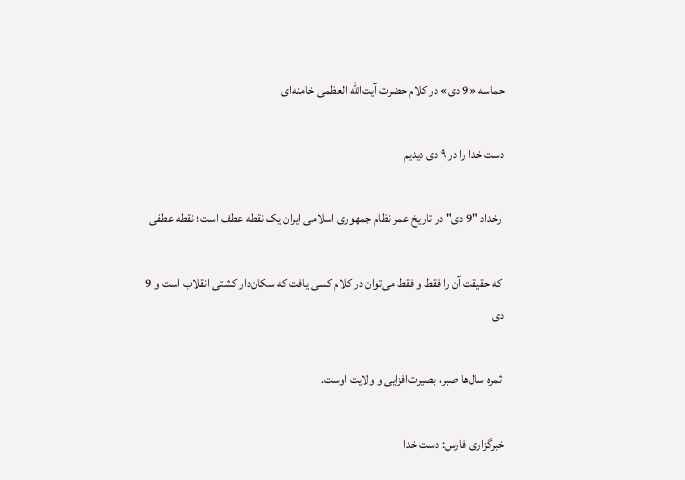حماسه «9 دی» در کلام حضرت آیت‌الله العظمی خامنه‌ای

دست خدا را در ۹ دی دیدیم

 رخداد "9 دی" در تاریخ عمر نظام جمهوری اسلامی ایران یک نقطه عطف است؛ نقطه عطفی

 که حقیقت آن را فقط و فقط می‌توان در کلام کسی یافت که سکان‌دار کشتی انقلاب است و 9 دی

 ثمره سال‌ها صبر، بصیرت‌افزایی و ولایت اوست.

خبرگزاری فارس: دست خدا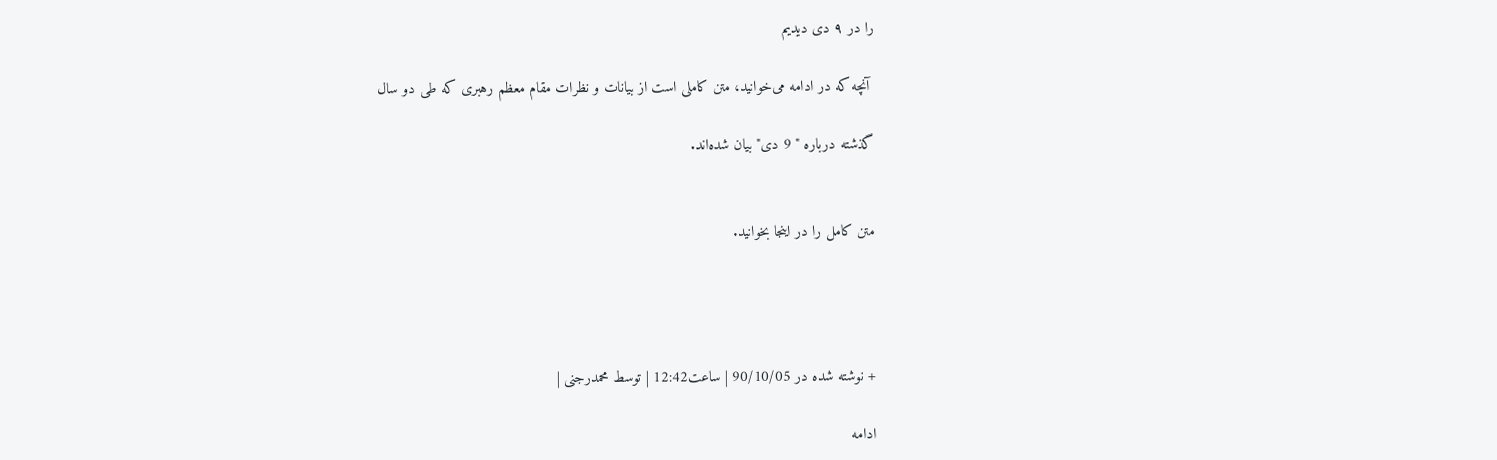را در ۹ دی دیدیم

 آنچه که در ادامه می‌خوانید، متن کاملی است از بیانات و نظرات مقام معظم رهبری که طی دو سال

گذشته درباره " 9 دی" بیان شده‌اند.


متن کامل را در اینجا بخوانید.




+ نوشته شده در 90/10/05 | ساعت12:42 | توسط محمدرجنی |

ادامه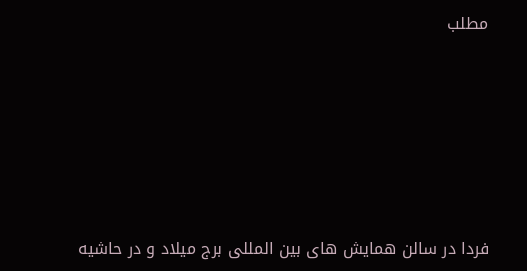مطلب






فردا در سالن همایش های بین المللی برج میلاد و در حاشیه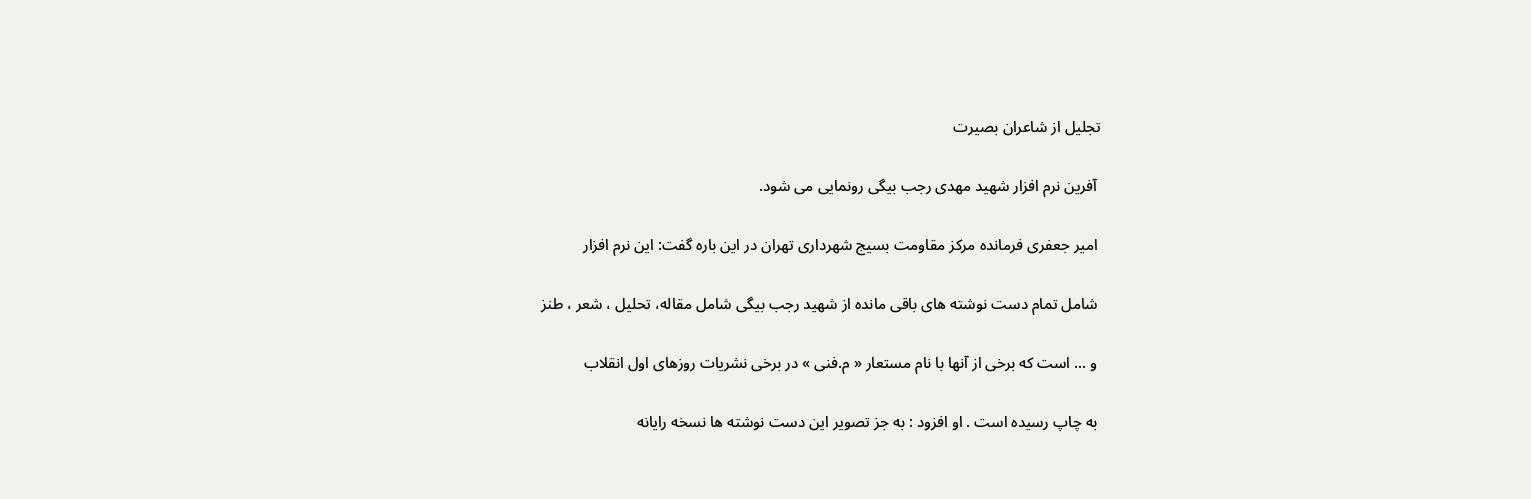تجلیل از شاعران بصیرت

 آفرین نرم افزار شهید مهدی رجب بیگی رونمایی می شود.

 امیر جعفری فرمانده مرکز مقاومت بسیج شهرداری تهران در این باره گفت: این نرم افزار

 شامل تمام دست نوشته های باقی مانده از شهید رجب بیگی شامل مقاله، تحلیل ، شعر ، طنز

 و ... است که برخی از آنها با نام مستعار « م.فنی » در برخی نشریات روزهای اول انقلاب

 به چاپ رسیده است . او افزود : به جز تصویر این دست نوشته ها نسخه رایانه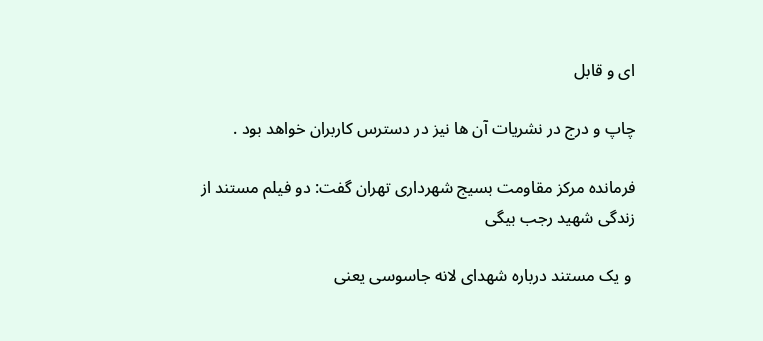ای و قابل

چاپ و درج در نشریات آن ها نیز در دسترس کاربران خواهد بود .

فرمانده مرکز مقاومت بسیج شهرداری تهران گفت: دو فیلم مستند از زندگی شهید رجب بیگی

 و یک مستند درباره شهدای لانه جاسوسی یعنی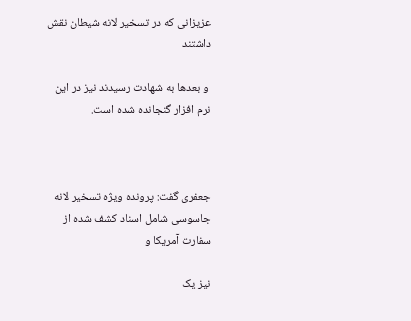عزیزانی که در تسخیر لانه شیطان نقش داشتند

 و بعدها به شهادت رسیدند نیز در این نرم افزار گنجانده شده است.



جعفری گفت: پرونده ویژه تسخیر لانه جاسوسی شامل اسناد کشف شده از سفارت آمریکا و

نیز یک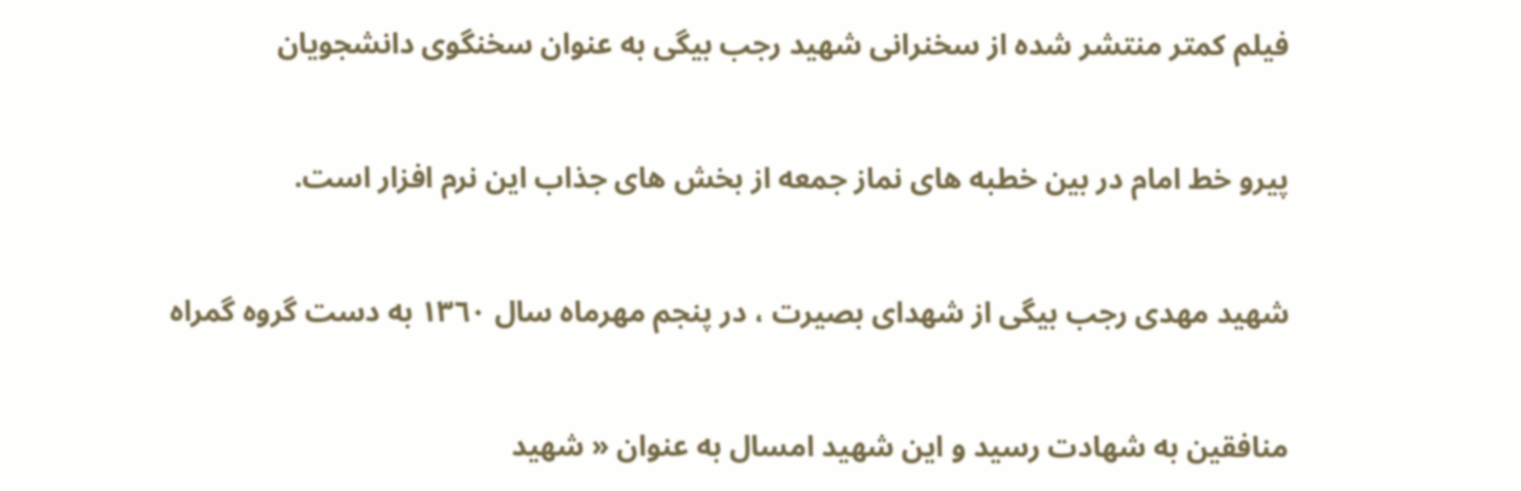فیلم کمتر منتشر شده از سخنرانی شهید رجب بیگی به عنوان سخنگوی دانشجویان

پیرو خط امام در بین خطبه های نماز جمعه از بخش های جذاب این نرم افزار است.

شهید مهدی رجب بیگی از شهدای بصیرت ، در پنجم مهرماه سال ۱۳٦۰ به دست گروه گمراه

منافقین به شهادت رسید و این شهید امسال به عنوان « شهید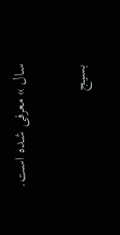سال » معرفی شده است.

بسیج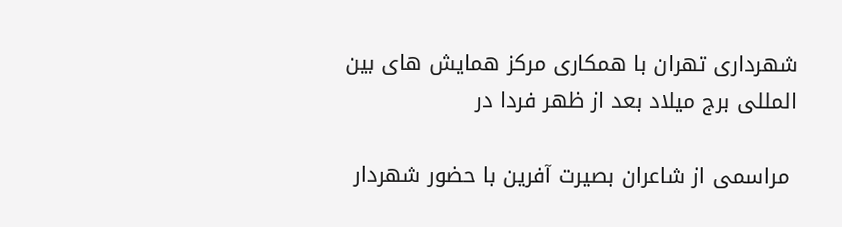شهرداری تهران با همکاری مرکز همایش های بین المللی برج میلاد بعد از ظهر فردا در

 مراسمی از شاعران بصیرت آفرین با حضور شهردار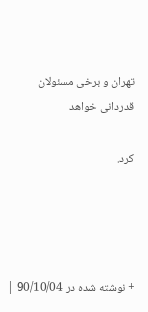تهران و برخی مسئولان قدردانی خواهد

کرد.




+ نوشته شده در 90/10/04 |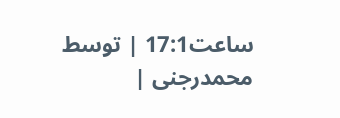ساعت17:1 | توسط محمدرجنی |